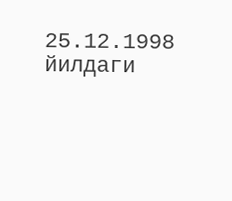25.12.1998 йилдаги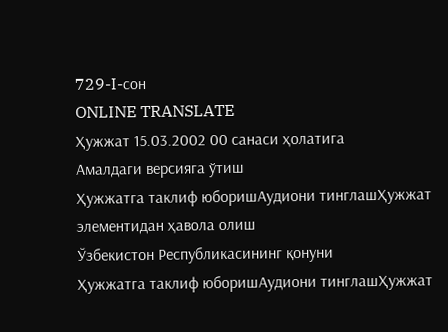729-I-сон
ONLINE TRANSLATE
Ҳужжат 15.03.2002 00 санаси ҳолатига
Амалдаги версияга ўтиш
Ҳужжатга таклиф юборишАудиони тинглашҲужжат элементидан ҳавола олиш
Ўзбекистон Республикасининг қонуни
Ҳужжатга таклиф юборишАудиони тинглашҲужжат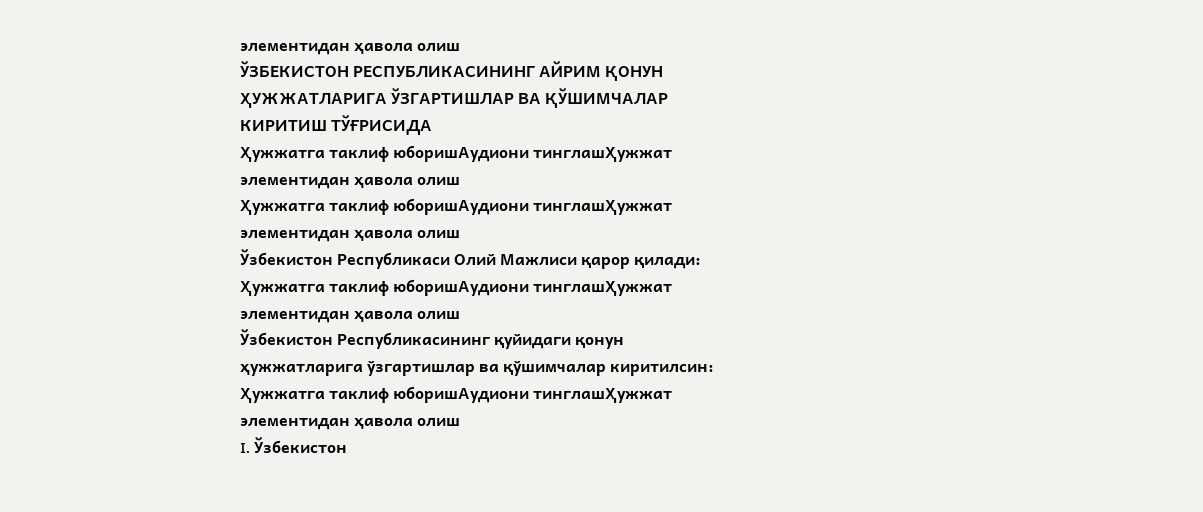элементидан ҳавола олиш
ЎЗБЕКИСТОН РЕСПУБЛИКАСИНИНГ АЙРИМ ҚОНУН ҲУЖЖАТЛАРИГА ЎЗГАРТИШЛАР ВА ҚЎШИМЧАЛАР КИРИТИШ ТЎҒРИСИДА
Ҳужжатга таклиф юборишАудиони тинглашҲужжат элементидан ҳавола олиш
Ҳужжатга таклиф юборишАудиони тинглашҲужжат элементидан ҳавола олиш
Ўзбекистон Республикаси Олий Мажлиси қарор қилади:
Ҳужжатга таклиф юборишАудиони тинглашҲужжат элементидан ҳавола олиш
Ўзбекистон Республикасининг қуйидаги қонун ҳужжатларига ўзгартишлар ва қўшимчалар киритилсин:
Ҳужжатга таклиф юборишАудиони тинглашҲужжат элементидан ҳавола олиш
I. Ўзбекистон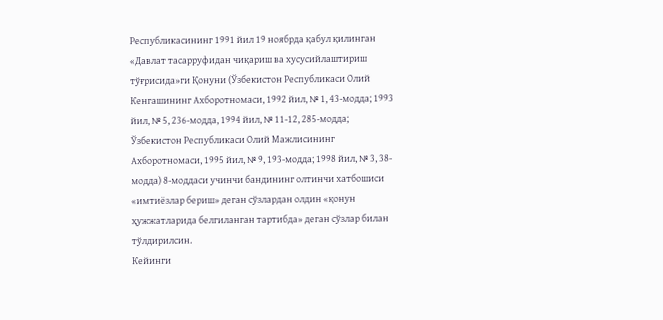Республикасининг 1991 йил 19 ноябрда қабул қилинган «Давлат тасарруфидан чиқариш ва хусусийлаштириш тўғрисида»ги Қонуни (Ўзбекистон Республикаси Олий Кенгашининг Ахборотномаси, 1992 йил, № 1, 43-модда; 1993 йил, № 5, 236-модда, 1994 йил, № 11-12, 285-модда; Ўзбекистон Республикаси Олий Мажлисининг Ахборотномаси, 1995 йил, № 9, 193-модда; 1998 йил, № 3, 38-модда) 8-моддаси учинчи бандининг олтинчи хатбошиси «имтиёзлар бериш» деган сўзлардан олдин «қонун ҳужжатларида белгиланган тартибда» деган сўзлар билан тўлдирилсин.
Кейинги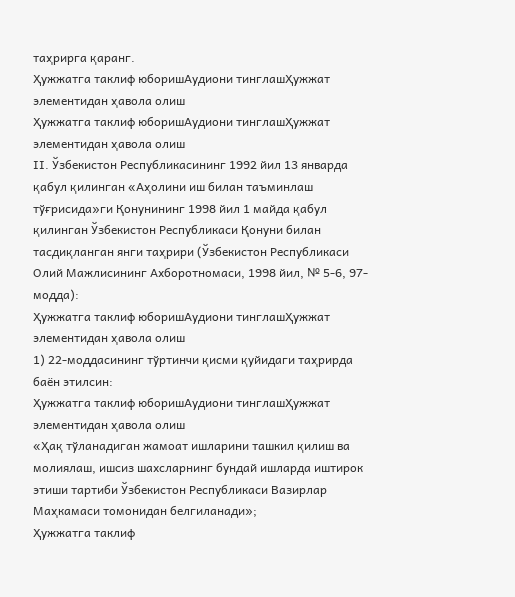таҳрирга қаранг.
Ҳужжатга таклиф юборишАудиони тинглашҲужжат элементидан ҳавола олиш
Ҳужжатга таклиф юборишАудиони тинглашҲужжат элементидан ҳавола олиш
II. Ўзбекистон Республикасининг 1992 йил 13 январда қабул қилинган «Аҳолини иш билан таъминлаш тўғрисида»ги Қонунининг 1998 йил 1 майда қабул қилинган Ўзбекистон Республикаси Қонуни билан тасдиқланган янги таҳрири (Ўзбекистон Республикаси Олий Мажлисининг Ахборотномаси, 1998 йил, № 5-6, 97-модда):
Ҳужжатга таклиф юборишАудиони тинглашҲужжат элементидан ҳавола олиш
1) 22-моддасининг тўртинчи қисми қуйидаги таҳрирда баён этилсин:
Ҳужжатга таклиф юборишАудиони тинглашҲужжат элементидан ҳавола олиш
«Ҳақ тўланадиган жамоат ишларини ташкил қилиш ва молиялаш, ишсиз шахсларнинг бундай ишларда иштирок этиши тартиби Ўзбекистон Республикаси Вазирлар Маҳкамаси томонидан белгиланади»;
Ҳужжатга таклиф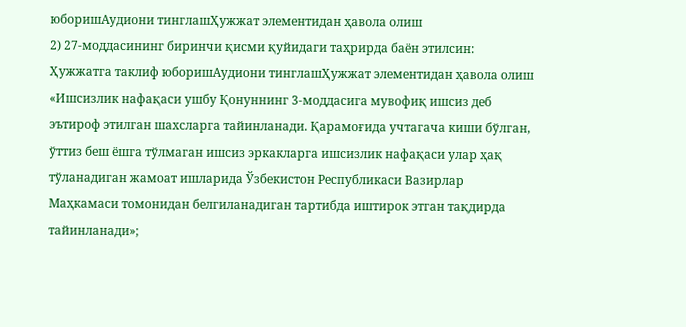юборишАудиони тинглашҲужжат элементидан ҳавола олиш
2) 27-моддасининг биринчи қисми қуйидаги таҳрирда баён этилсин:
Ҳужжатга таклиф юборишАудиони тинглашҲужжат элементидан ҳавола олиш
«Ишсизлик нафақаси ушбу Қонуннинг 3-моддасига мувофиқ ишсиз деб эътироф этилган шахсларга тайинланади. Қарамоғида учтагача киши бўлган, ўттиз беш ёшга тўлмаган ишсиз эркакларга ишсизлик нафақаси улар ҳақ тўланадиган жамоат ишларида Ўзбекистон Республикаси Вазирлар Маҳкамаси томонидан белгиланадиган тартибда иштирок этган тақдирда тайинланади»;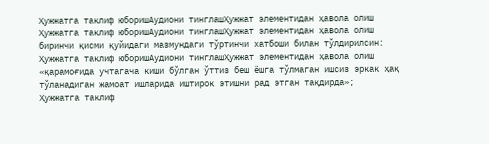Ҳужжатга таклиф юборишАудиони тинглашҲужжат элементидан ҳавола олиш
Ҳужжатга таклиф юборишАудиони тинглашҲужжат элементидан ҳавола олиш
биринчи қисми қуйидаги мазмундаги тўртинчи хатбоши билан тўлдирилсин:
Ҳужжатга таклиф юборишАудиони тинглашҲужжат элементидан ҳавола олиш
«қарамоғида учтагача киши бўлган ўттиз беш ёшга тўлмаган ишсиз эркак ҳақ тўланадиган жамоат ишларида иштирок этишни рад этган тақдирда»;
Ҳужжатга таклиф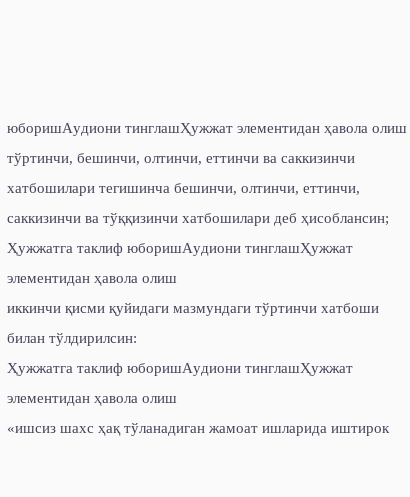юборишАудиони тинглашҲужжат элементидан ҳавола олиш
тўртинчи, бешинчи, олтинчи, еттинчи ва саккизинчи хатбошилари тегишинча бешинчи, олтинчи, еттинчи, саккизинчи ва тўққизинчи хатбошилари деб ҳисоблансин;
Ҳужжатга таклиф юборишАудиони тинглашҲужжат элементидан ҳавола олиш
иккинчи қисми қуйидаги мазмундаги тўртинчи хатбоши билан тўлдирилсин:
Ҳужжатга таклиф юборишАудиони тинглашҲужжат элементидан ҳавола олиш
«ишсиз шахс ҳақ тўланадиган жамоат ишларида иштирок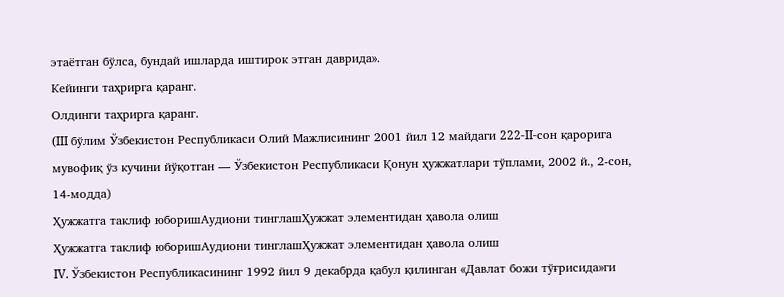этаётган бўлса, бундай ишларда иштирок этган даврида».
Кейинги таҳрирга қаранг.
Олдинги таҳрирга қаранг.
(III бўлим Ўзбекистон Республикаси Олий Мажлисининг 2001 йил 12 майдаги 222-II-сон қарорига мувофиқ ўз кучини йўқотган — Ўзбекистон Республикаси Қонун ҳужжатлари тўплами, 2002 й., 2-сон, 14-модда)
Ҳужжатга таклиф юборишАудиони тинглашҲужжат элементидан ҳавола олиш
Ҳужжатга таклиф юборишАудиони тинглашҲужжат элементидан ҳавола олиш
IV. Ўзбекистон Республикасининг 1992 йил 9 декабрда қабул қилинган «Давлат божи тўғрисида»ги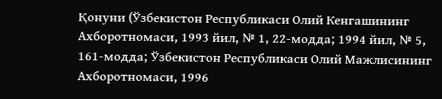Қонуни (Ўзбекистон Республикаси Олий Кенгашининг Ахборотномаси, 1993 йил, № 1, 22-модда; 1994 йил, № 5, 161-модда; Ўзбекистон Республикаси Олий Мажлисининг Ахборотномаси, 1996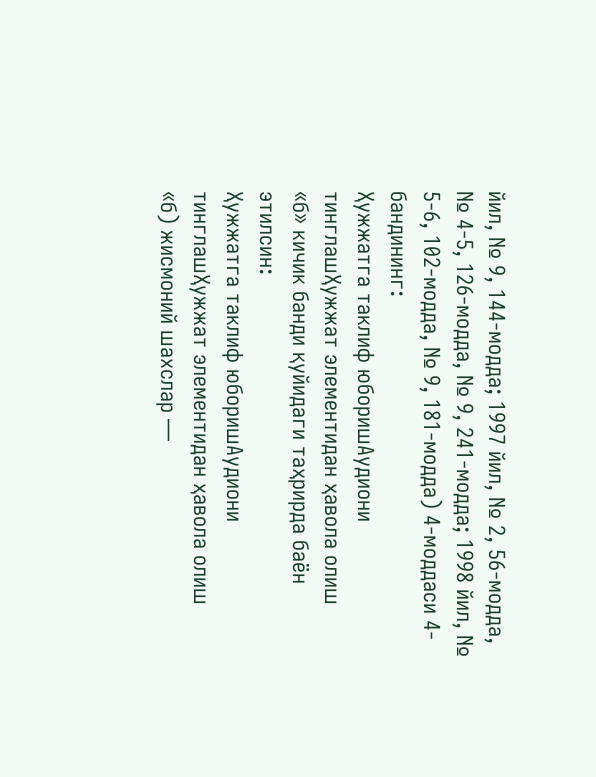йил, № 9, 144-модда; 1997 йил, № 2, 56-модда, № 4-5, 126-модда, № 9, 241-модда; 1998 йил, № 5-6, 102-модда, № 9, 181-модда) 4-моддаси 4-бандининг:
Ҳужжатга таклиф юборишАудиони тинглашҲужжат элементидан ҳавола олиш
«б» кичик банди қуйидаги таҳрирда баён этилсин:
Ҳужжатга таклиф юборишАудиони тинглашҲужжат элементидан ҳавола олиш
«б) жисмоний шахслар —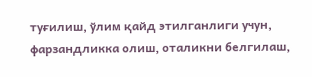туғилиш, ўлим қайд этилганлиги учун, фарзандликка олиш, оталикни белгилаш,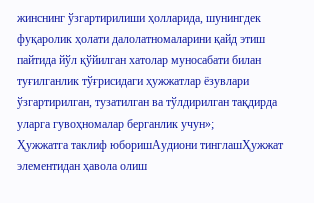жинснинг ўзгартирилиши ҳолларида, шунингдек фуқаролик ҳолати далолатномаларини қайд этиш пайтида йўл қўйилган хатолар муносабати билан туғилганлик тўғрисидаги ҳужжатлар ёзувлари ўзгартирилган, тузатилган ва тўлдирилган тақдирда уларга гувоҳномалар берганлик учун»;
Ҳужжатга таклиф юборишАудиони тинглашҲужжат элементидан ҳавола олиш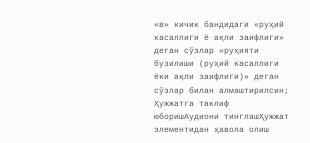«в» кичик бандидаги «руҳий касаллиги ё ақли заифлиги» деган сўзлар «руҳияти бузилиши (руҳий касаллиги ёки ақли заифлиги)» деган сўзлар билан алмаштирилсин;
Ҳужжатга таклиф юборишАудиони тинглашҲужжат элементидан ҳавола олиш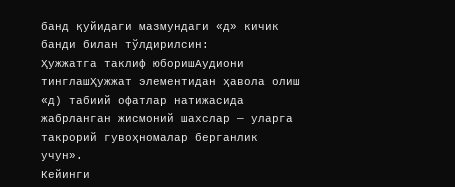банд қуйидаги мазмундаги «д» кичик банди билан тўлдирилсин:
Ҳужжатга таклиф юборишАудиони тинглашҲужжат элементидан ҳавола олиш
«д) табиий офатлар натижасида жабрланган жисмоний шахслар — уларга такрорий гувоҳномалар берганлик учун».
Кейинги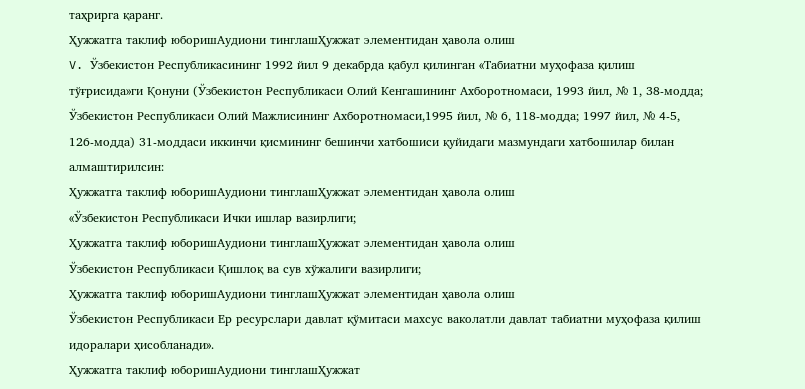таҳрирга қаранг.
Ҳужжатга таклиф юборишАудиони тинглашҲужжат элементидан ҳавола олиш
V. Ўзбекистон Республикасининг 1992 йил 9 декабрда қабул қилинган «Табиатни муҳофаза қилиш тўғрисида»ги Қонуни (Ўзбекистон Республикаси Олий Кенгашининг Ахборотномаси, 1993 йил, № 1, 38-модда; Ўзбекистон Республикаси Олий Мажлисининг Ахборотномаси,1995 йил, № 6, 118-модда; 1997 йил, № 4-5, 126-модда) 31-моддаси иккинчи қисмининг бешинчи хатбошиси қуйидаги мазмундаги хатбошилар билан алмаштирилсин:
Ҳужжатга таклиф юборишАудиони тинглашҲужжат элементидан ҳавола олиш
«Ўзбекистон Республикаси Ички ишлар вазирлиги;
Ҳужжатга таклиф юборишАудиони тинглашҲужжат элементидан ҳавола олиш
Ўзбекистон Республикаси Қишлоқ ва сув хўжалиги вазирлиги;
Ҳужжатга таклиф юборишАудиони тинглашҲужжат элементидан ҳавола олиш
Ўзбекистон Республикаси Ер ресурслари давлат қўмитаси махсус ваколатли давлат табиатни муҳофаза қилиш идоралари ҳисобланади».
Ҳужжатга таклиф юборишАудиони тинглашҲужжат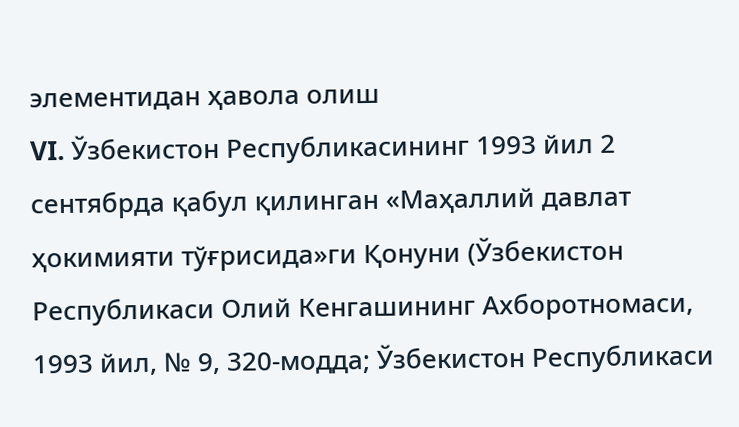элементидан ҳавола олиш
VI. Ўзбекистон Республикасининг 1993 йил 2 сентябрда қабул қилинган «Маҳаллий давлат ҳокимияти тўғрисида»ги Қонуни (Ўзбекистон Республикаси Олий Кенгашининг Ахборотномаси, 1993 йил, № 9, 320-модда; Ўзбекистон Республикаси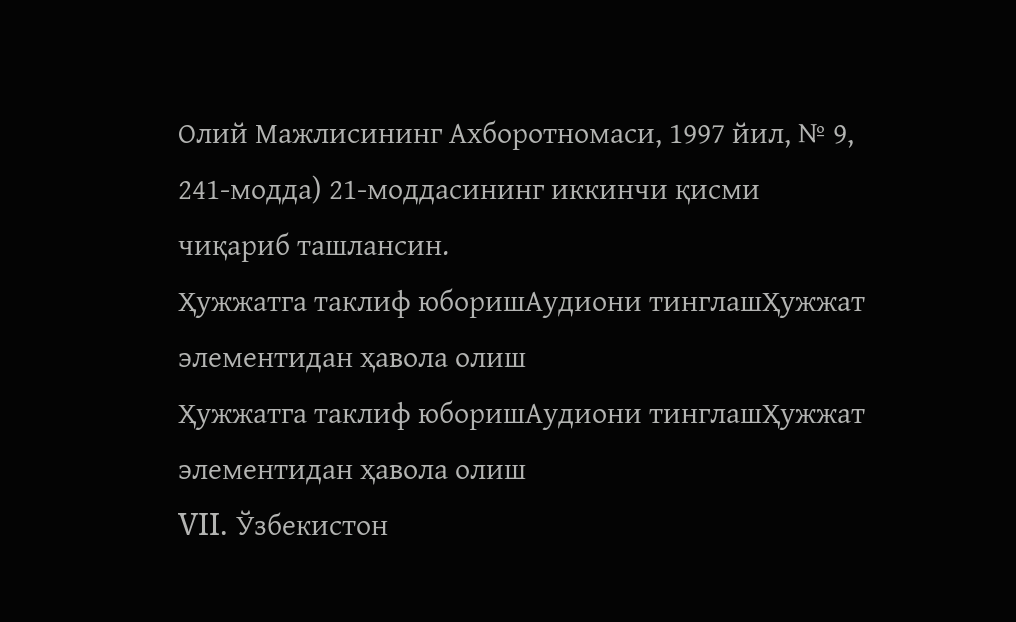Олий Мажлисининг Ахборотномаси, 1997 йил, № 9, 241-модда) 21-моддасининг иккинчи қисми чиқариб ташлансин.
Ҳужжатга таклиф юборишАудиони тинглашҲужжат элементидан ҳавола олиш
Ҳужжатга таклиф юборишАудиони тинглашҲужжат элементидан ҳавола олиш
VII. Ўзбекистон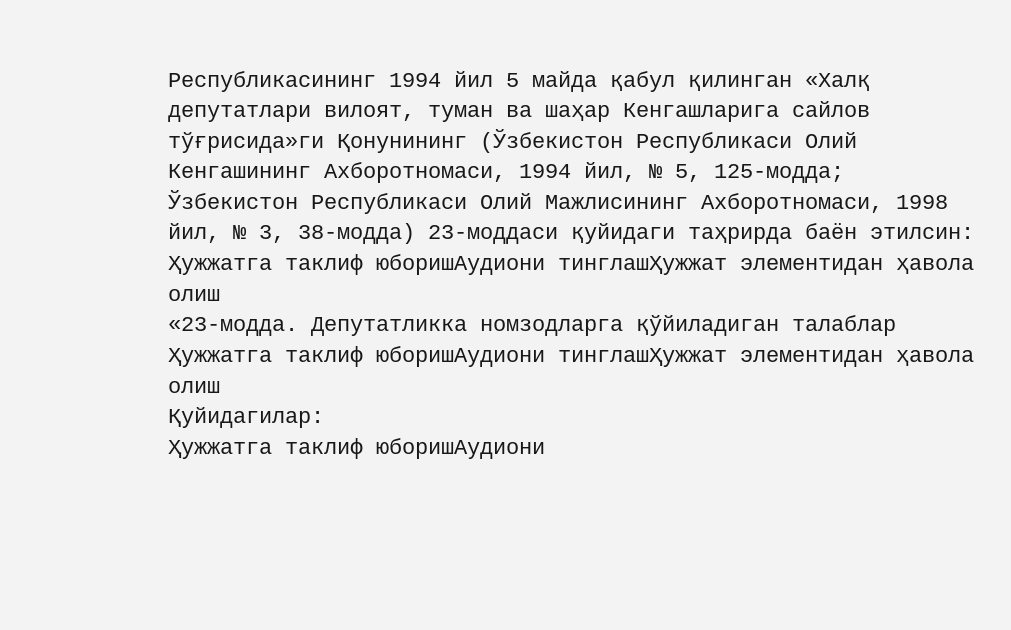Республикасининг 1994 йил 5 майда қабул қилинган «Халқ депутатлари вилоят, туман ва шаҳар Кенгашларига сайлов тўғрисида»ги Қонунининг (Ўзбекистон Республикаси Олий Кенгашининг Ахборотномаси, 1994 йил, № 5, 125-модда; Ўзбекистон Республикаси Олий Мажлисининг Ахборотномаси, 1998 йил, № 3, 38-модда) 23-моддаси қуйидаги таҳрирда баён этилсин:
Ҳужжатга таклиф юборишАудиони тинглашҲужжат элементидан ҳавола олиш
«23-модда. Депутатликка номзодларга қўйиладиган талаблар
Ҳужжатга таклиф юборишАудиони тинглашҲужжат элементидан ҳавола олиш
Қуйидагилар:
Ҳужжатга таклиф юборишАудиони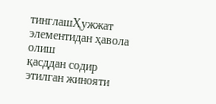тинглашҲужжат элементидан ҳавола олиш
қасддан содир этилган жинояти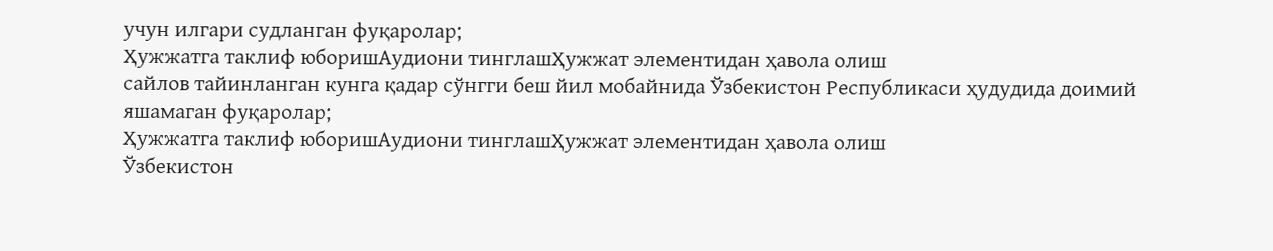учун илгари судланган фуқаролар;
Ҳужжатга таклиф юборишАудиони тинглашҲужжат элементидан ҳавола олиш
сайлов тайинланган кунга қадар сўнгги беш йил мобайнида Ўзбекистон Республикаси ҳудудида доимий яшамаган фуқаролар;
Ҳужжатга таклиф юборишАудиони тинглашҲужжат элементидан ҳавола олиш
Ўзбекистон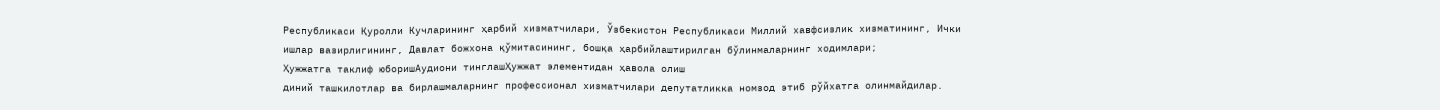Республикаси Қуролли Кучларининг ҳарбий хизматчилари, Ўзбекистон Республикаси Миллий хавфсизлик хизматининг, Ички ишлар вазирлигининг, Давлат божхона қўмитасининг, бошқа ҳарбийлаштирилган бўлинмаларнинг ходимлари;
Ҳужжатга таклиф юборишАудиони тинглашҲужжат элементидан ҳавола олиш
диний ташкилотлар ва бирлашмаларнинг профессионал хизматчилари депутатликка номзод этиб рўйхатга олинмайдилар.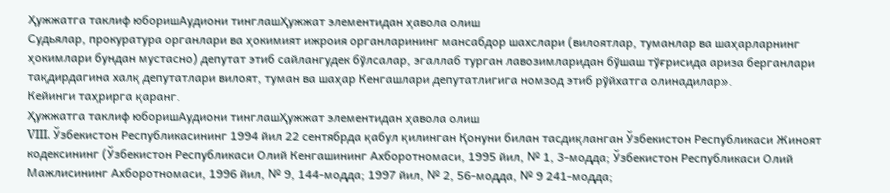Ҳужжатга таклиф юборишАудиони тинглашҲужжат элементидан ҳавола олиш
Судьялар, прокуратура органлари ва ҳокимият ижроия органларининг мансабдор шахслари (вилоятлар, туманлар ва шаҳарларнинг ҳокимлари бундан мустасно) депутат этиб сайлангудек бўлсалар, эгаллаб турган лавозимларидан бўшаш тўғрисида ариза берганлари тақдирдагина халқ депутатлари вилоят, туман ва шаҳар Кенгашлари депутатлигига номзод этиб рўйхатга олинадилар».
Кейинги таҳрирга қаранг.
Ҳужжатга таклиф юборишАудиони тинглашҲужжат элементидан ҳавола олиш
VIII. Ўзбекистон Республикасининг 1994 йил 22 сентябрда қабул қилинган Қонуни билан тасдиқланган Ўзбекистон Республикаси Жиноят кодексининг (Ўзбекистон Республикаси Олий Кенгашининг Ахборотномаси, 1995 йил, № 1, 3-модда; Ўзбекистон Республикаси Олий Мажлисининг Ахборотномаси, 1996 йил, № 9, 144-модда; 1997 йил, № 2, 56-модда, № 9 241-модда;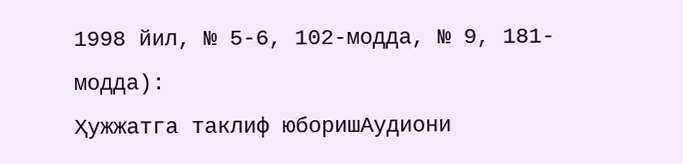1998 йил, № 5-6, 102-модда, № 9, 181-модда):
Ҳужжатга таклиф юборишАудиони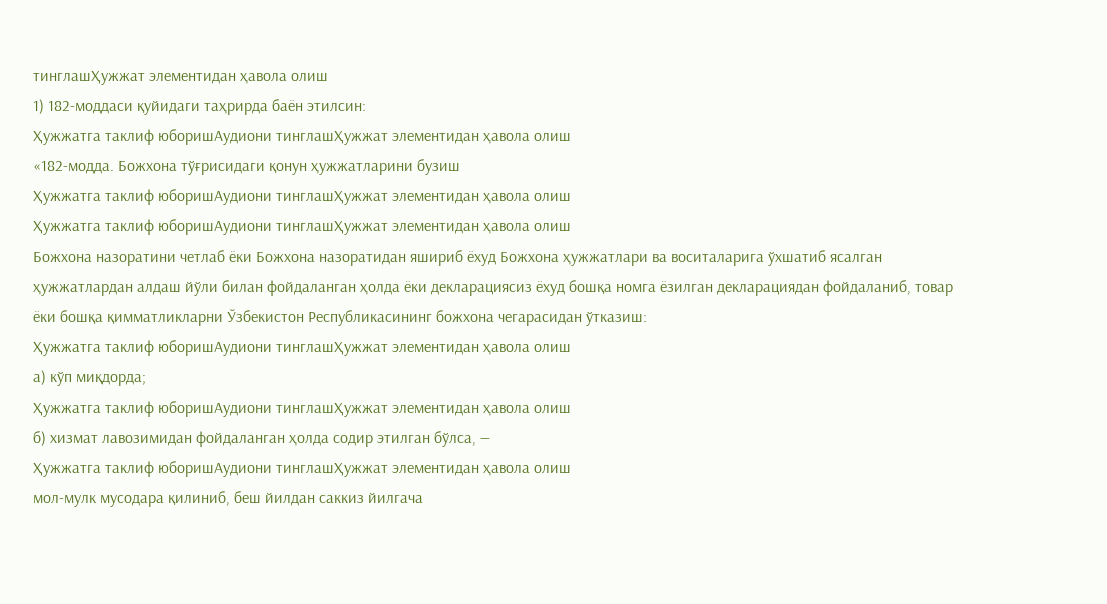тинглашҲужжат элементидан ҳавола олиш
1) 182-моддаси қуйидаги таҳрирда баён этилсин:
Ҳужжатга таклиф юборишАудиони тинглашҲужжат элементидан ҳавола олиш
«182-модда. Божхона тўғрисидаги қонун ҳужжатларини бузиш
Ҳужжатга таклиф юборишАудиони тинглашҲужжат элементидан ҳавола олиш
Ҳужжатга таклиф юборишАудиони тинглашҲужжат элементидан ҳавола олиш
Божхона назоратини четлаб ёки Божхона назоратидан яшириб ёхуд Божхона ҳужжатлари ва воситаларига ўхшатиб ясалган ҳужжатлардан алдаш йўли билан фойдаланган ҳолда ёки декларациясиз ёхуд бошқа номга ёзилган декларациядан фойдаланиб, товар ёки бошқа қимматликларни Ўзбекистон Республикасининг божхона чегарасидан ўтказиш:
Ҳужжатга таклиф юборишАудиони тинглашҲужжат элементидан ҳавола олиш
а) кўп миқдорда;
Ҳужжатга таклиф юборишАудиони тинглашҲужжат элементидан ҳавола олиш
б) хизмат лавозимидан фойдаланган ҳолда содир этилган бўлса, —
Ҳужжатга таклиф юборишАудиони тинглашҲужжат элементидан ҳавола олиш
мол-мулк мусодара қилиниб, беш йилдан саккиз йилгача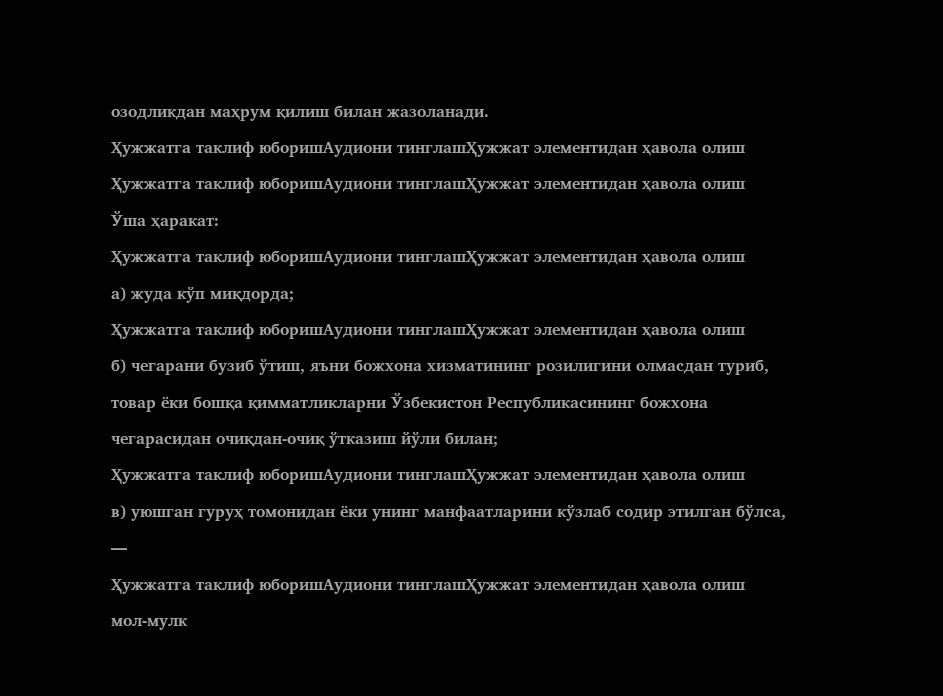озодликдан маҳрум қилиш билан жазоланади.
Ҳужжатга таклиф юборишАудиони тинглашҲужжат элементидан ҳавола олиш
Ҳужжатга таклиф юборишАудиони тинглашҲужжат элементидан ҳавола олиш
Ўша ҳаракат:
Ҳужжатга таклиф юборишАудиони тинглашҲужжат элементидан ҳавола олиш
а) жуда кўп миқдорда;
Ҳужжатга таклиф юборишАудиони тинглашҲужжат элементидан ҳавола олиш
б) чегарани бузиб ўтиш, яъни божхона хизматининг розилигини олмасдан туриб, товар ёки бошқа қимматликларни Ўзбекистон Республикасининг божхона чегарасидан очиқдан-очиқ ўтказиш йўли билан;
Ҳужжатга таклиф юборишАудиони тинглашҲужжат элементидан ҳавола олиш
в) уюшган гуруҳ томонидан ёки унинг манфаатларини кўзлаб содир этилган бўлса, —
Ҳужжатга таклиф юборишАудиони тинглашҲужжат элементидан ҳавола олиш
мол-мулк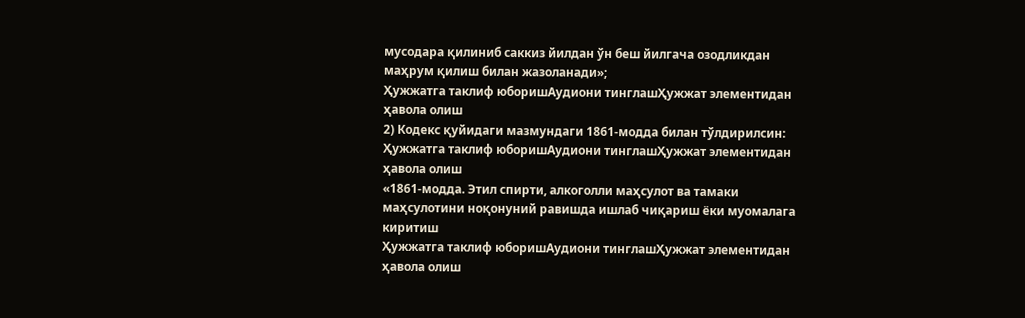мусодара қилиниб саккиз йилдан ўн беш йилгача озодликдан маҳрум қилиш билан жазоланади»;
Ҳужжатга таклиф юборишАудиони тинглашҲужжат элементидан ҳавола олиш
2) Кодекс қуйидаги мазмундаги 1861-модда билан тўлдирилсин:
Ҳужжатга таклиф юборишАудиони тинглашҲужжат элементидан ҳавола олиш
«1861-модда. Этил спирти, алкоголли маҳсулот ва тамаки маҳсулотини ноқонуний равишда ишлаб чиқариш ёки муомалага киритиш
Ҳужжатга таклиф юборишАудиони тинглашҲужжат элементидан ҳавола олиш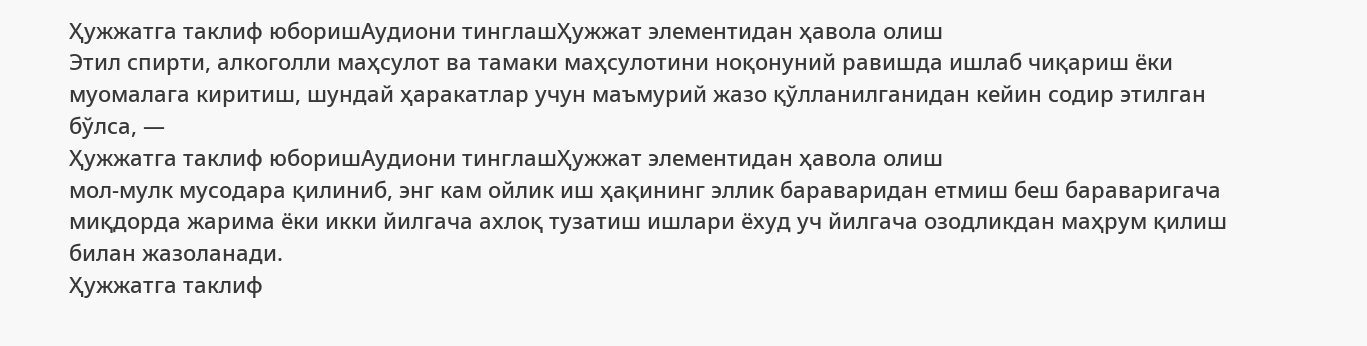Ҳужжатга таклиф юборишАудиони тинглашҲужжат элементидан ҳавола олиш
Этил спирти, алкоголли маҳсулот ва тамаки маҳсулотини ноқонуний равишда ишлаб чиқариш ёки муомалага киритиш, шундай ҳаракатлар учун маъмурий жазо қўлланилганидан кейин содир этилган бўлса, —
Ҳужжатга таклиф юборишАудиони тинглашҲужжат элементидан ҳавола олиш
мол-мулк мусодара қилиниб, энг кам ойлик иш ҳақининг эллик бараваридан етмиш беш бараваригача миқдорда жарима ёки икки йилгача ахлоқ тузатиш ишлари ёхуд уч йилгача озодликдан маҳрум қилиш билан жазоланади.
Ҳужжатга таклиф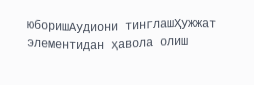юборишАудиони тинглашҲужжат элементидан ҳавола олиш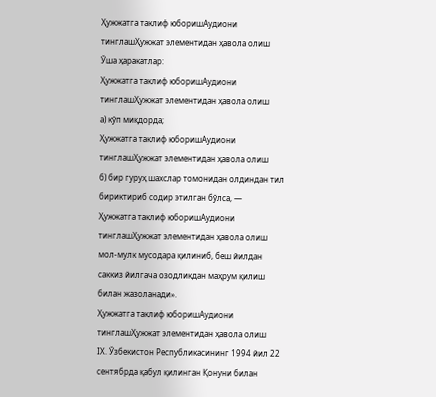Ҳужжатга таклиф юборишАудиони тинглашҲужжат элементидан ҳавола олиш
Ўша ҳаракатлар:
Ҳужжатга таклиф юборишАудиони тинглашҲужжат элементидан ҳавола олиш
а) кўп миқдорда;
Ҳужжатга таклиф юборишАудиони тинглашҲужжат элементидан ҳавола олиш
б) бир гуруҳ шахслар томонидан олдиндан тил бириктириб содир этилган бўлса, —
Ҳужжатга таклиф юборишАудиони тинглашҲужжат элементидан ҳавола олиш
мол-мулк мусодара қилиниб, беш йилдан саккиз йилгача озодликдан маҳрум қилиш билан жазоланади».
Ҳужжатга таклиф юборишАудиони тинглашҲужжат элементидан ҳавола олиш
IX. Ўзбекистон Республикасининг 1994 йил 22 сентябрда қабул қилинган Қонуни билан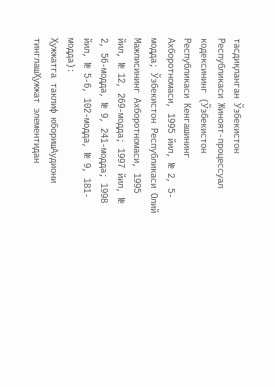тасдиқланган Ўзбекистон Республикаси Жиноят-процессуал кодексининг (Ўзбекистон Республикаси Кенгашининг Ахборотномаси, 1995 йил, № 2, 5-модда; Ўзбекистон Республикаси Олий Мажлисининг Ахборотномаси, 1995 йил, № 12, 269-модда; 1997 йил, № 2, 56-модда, № 9, 241-модда; 1998 йил, № 5-6, 102-модда, № 9, 181-модда):
Ҳужжатга таклиф юборишАудиони тинглашҲужжат элементидан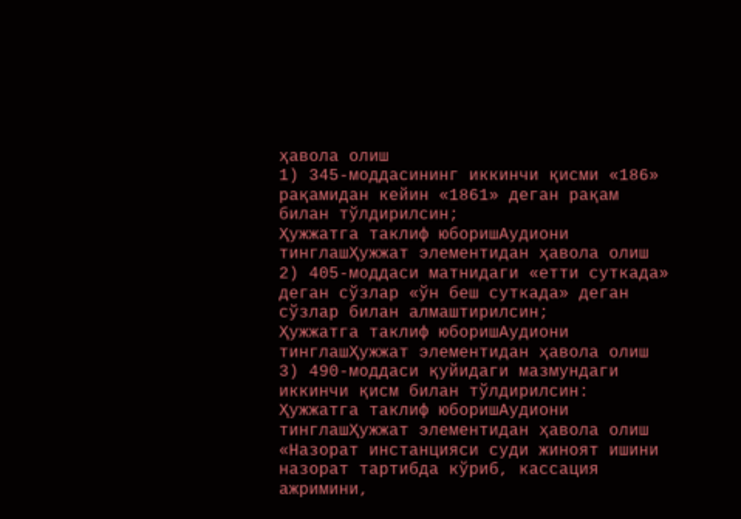ҳавола олиш
1) 345-моддасининг иккинчи қисми «186» рақамидан кейин «1861» деган рақам билан тўлдирилсин;
Ҳужжатга таклиф юборишАудиони тинглашҲужжат элементидан ҳавола олиш
2) 405-моддаси матнидаги «етти суткада» деган сўзлар «ўн беш суткада» деган сўзлар билан алмаштирилсин;
Ҳужжатга таклиф юборишАудиони тинглашҲужжат элементидан ҳавола олиш
3) 490-моддаси қуйидаги мазмундаги иккинчи қисм билан тўлдирилсин:
Ҳужжатга таклиф юборишАудиони тинглашҲужжат элементидан ҳавола олиш
«Назорат инстанцияси суди жиноят ишини назорат тартибда кўриб, кассация ажримини,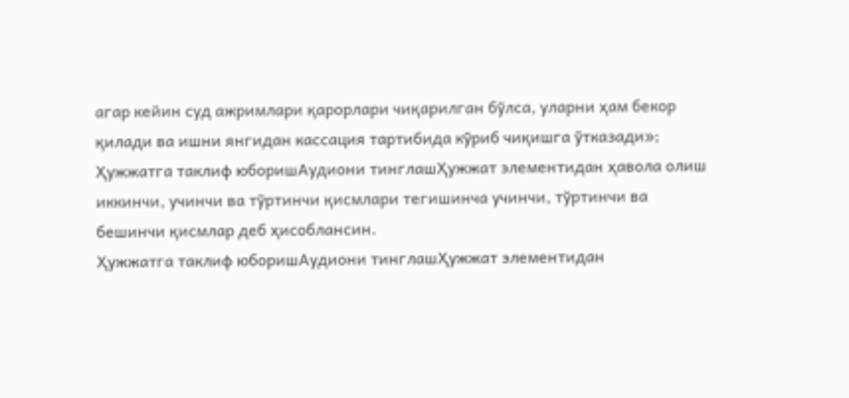агар кейин суд ажримлари қарорлари чиқарилган бўлса, уларни ҳам бекор қилади ва ишни янгидан кассация тартибида кўриб чиқишга ўтказади»;
Ҳужжатга таклиф юборишАудиони тинглашҲужжат элементидан ҳавола олиш
иккинчи, учинчи ва тўртинчи қисмлари тегишинча учинчи, тўртинчи ва бешинчи қисмлар деб ҳисоблансин.
Ҳужжатга таклиф юборишАудиони тинглашҲужжат элементидан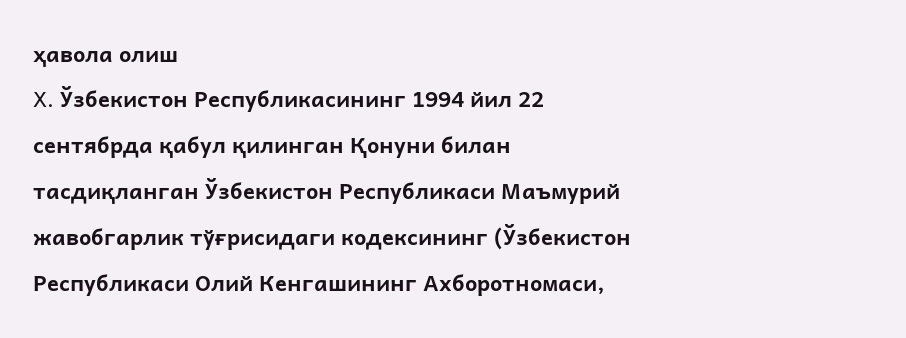ҳавола олиш
X. Ўзбекистон Республикасининг 1994 йил 22 сентябрда қабул қилинган Қонуни билан тасдиқланган Ўзбекистон Республикаси Маъмурий жавобгарлик тўғрисидаги кодексининг (Ўзбекистон Республикаси Олий Кенгашининг Ахборотномаси,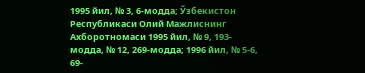1995 йил, № 3, 6-модда; Ўзбекистон Республикаси Олий Мажлиснинг Ахборотномаси 1995 йил, № 9, 193-модда, № 12, 269-модда; 1996 йил, № 5-6, 69-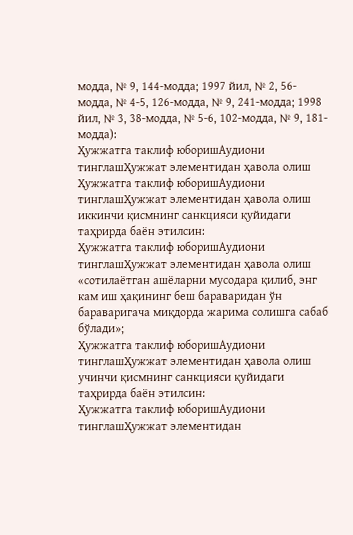модда, № 9, 144-модда; 1997 йил, № 2, 56-модда, № 4-5, 126-модда, № 9, 241-модда; 1998 йил, № 3, 38-модда, № 5-6, 102-модда, № 9, 181-модда):
Ҳужжатга таклиф юборишАудиони тинглашҲужжат элементидан ҳавола олиш
Ҳужжатга таклиф юборишАудиони тинглашҲужжат элементидан ҳавола олиш
иккинчи қисмнинг санкцияси қуйидаги таҳрирда баён этилсин:
Ҳужжатга таклиф юборишАудиони тинглашҲужжат элементидан ҳавола олиш
«сотилаётган ашёларни мусодара қилиб, энг кам иш ҳақининг беш бараваридан ўн бараваригача миқдорда жарима солишга сабаб бўлади»;
Ҳужжатга таклиф юборишАудиони тинглашҲужжат элементидан ҳавола олиш
учинчи қисмнинг санкцияси қуйидаги таҳрирда баён этилсин:
Ҳужжатга таклиф юборишАудиони тинглашҲужжат элементидан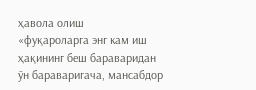ҳавола олиш
«фуқароларга энг кам иш ҳақининг беш бараваридан ўн бараваригача, мансабдор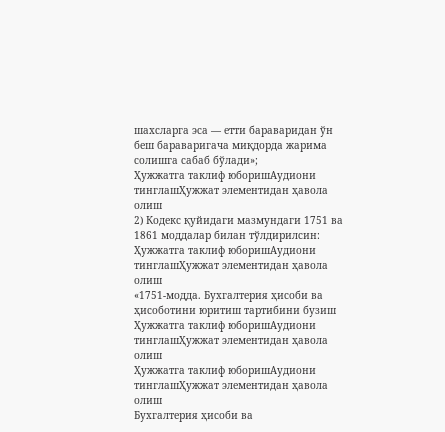шахсларга эса — етти бараваридан ўн беш бараваригача миқдорда жарима солишга сабаб бўлади»;
Ҳужжатга таклиф юборишАудиони тинглашҲужжат элементидан ҳавола олиш
2) Кодекс қуйидаги мазмундаги 1751 ва 1861 моддалар билан тўлдирилсин:
Ҳужжатга таклиф юборишАудиони тинглашҲужжат элементидан ҳавола олиш
«1751-модда. Бухгалтерия ҳисоби ва ҳисоботини юритиш тартибини бузиш
Ҳужжатга таклиф юборишАудиони тинглашҲужжат элементидан ҳавола олиш
Ҳужжатга таклиф юборишАудиони тинглашҲужжат элементидан ҳавола олиш
Бухгалтерия ҳисоби ва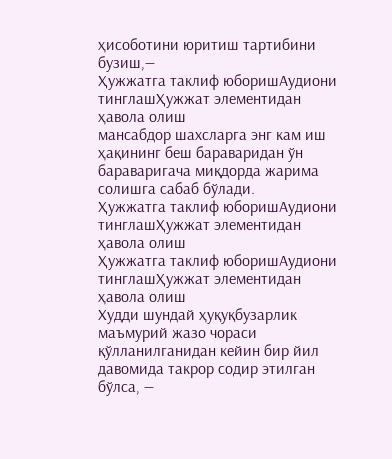ҳисоботини юритиш тартибини бузиш,—
Ҳужжатга таклиф юборишАудиони тинглашҲужжат элементидан ҳавола олиш
мансабдор шахсларга энг кам иш ҳақининг беш бараваридан ўн бараваригача миқдорда жарима солишга сабаб бўлади.
Ҳужжатга таклиф юборишАудиони тинглашҲужжат элементидан ҳавола олиш
Ҳужжатга таклиф юборишАудиони тинглашҲужжат элементидан ҳавола олиш
Худди шундай ҳуқуқбузарлик маъмурий жазо чораси қўлланилганидан кейин бир йил давомида такрор содир этилган бўлса, —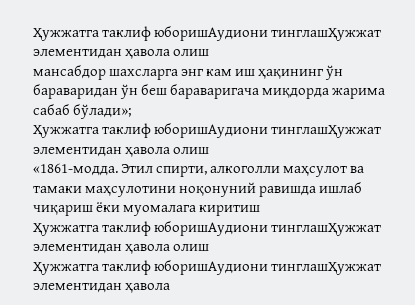Ҳужжатга таклиф юборишАудиони тинглашҲужжат элементидан ҳавола олиш
мансабдор шахсларга энг кам иш ҳақининг ўн бараваридан ўн беш бараваригача миқдорда жарима сабаб бўлади»;
Ҳужжатга таклиф юборишАудиони тинглашҲужжат элементидан ҳавола олиш
«1861-модда. Этил спирти, алкоголли маҳсулот ва тамаки маҳсулотини ноқонуний равишда ишлаб чиқариш ёки муомалага киритиш
Ҳужжатга таклиф юборишАудиони тинглашҲужжат элементидан ҳавола олиш
Ҳужжатга таклиф юборишАудиони тинглашҲужжат элементидан ҳавола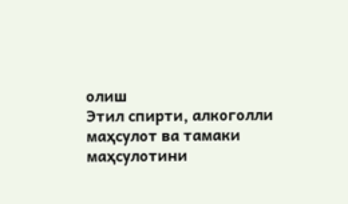олиш
Этил спирти, алкоголли маҳсулот ва тамаки маҳсулотини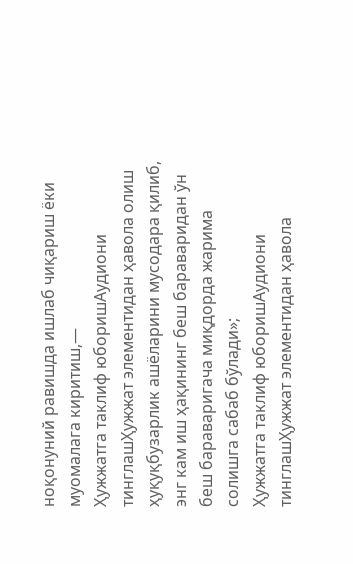ноқонуний равишда ишлаб чиқариш ёки муомалага киритиш,—
Ҳужжатга таклиф юборишАудиони тинглашҲужжат элементидан ҳавола олиш
ҳуқуқбузарлик ашёларини мусодара қилиб, энг кам иш ҳақининг беш бараваридан ўн беш бараваригача миқдорда жарима солишга сабаб бўлади»;
Ҳужжатга таклиф юборишАудиони тинглашҲужжат элементидан ҳавола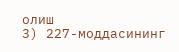олиш
3) 227-моддасининг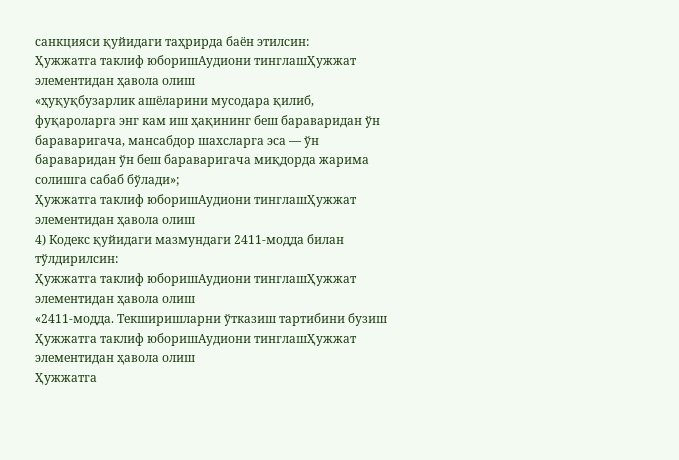санкцияси қуйидаги таҳрирда баён этилсин:
Ҳужжатга таклиф юборишАудиони тинглашҲужжат элементидан ҳавола олиш
«ҳуқуқбузарлик ашёларини мусодара қилиб, фуқароларга энг кам иш ҳақининг беш бараваридан ўн бараваригача, мансабдор шахсларга эса — ўн бараваридан ўн беш бараваригача миқдорда жарима солишга сабаб бўлади»;
Ҳужжатга таклиф юборишАудиони тинглашҲужжат элементидан ҳавола олиш
4) Кодекс қуйидаги мазмундаги 2411-модда билан тўлдирилсин:
Ҳужжатга таклиф юборишАудиони тинглашҲужжат элементидан ҳавола олиш
«2411-модда. Текширишларни ўтказиш тартибини бузиш
Ҳужжатга таклиф юборишАудиони тинглашҲужжат элементидан ҳавола олиш
Ҳужжатга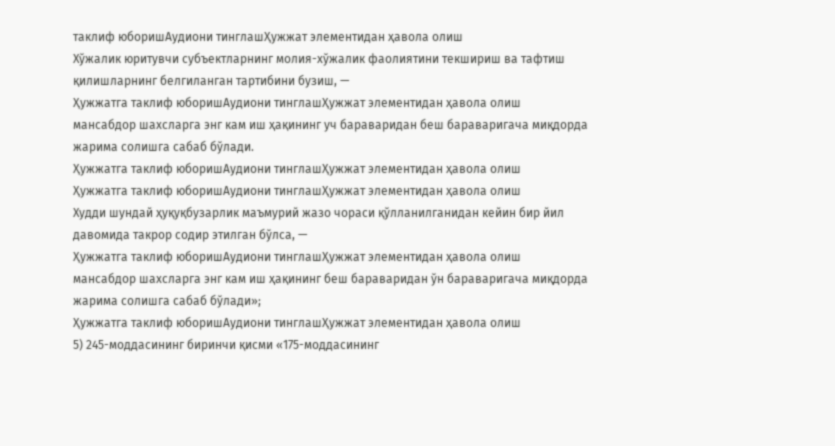таклиф юборишАудиони тинглашҲужжат элементидан ҳавола олиш
Хўжалик юритувчи субъектларнинг молия-хўжалик фаолиятини текшириш ва тафтиш қилишларнинг белгиланган тартибини бузиш, —
Ҳужжатга таклиф юборишАудиони тинглашҲужжат элементидан ҳавола олиш
мансабдор шахсларга энг кам иш ҳақининг уч бараваридан беш бараваригача миқдорда жарима солишга сабаб бўлади.
Ҳужжатга таклиф юборишАудиони тинглашҲужжат элементидан ҳавола олиш
Ҳужжатга таклиф юборишАудиони тинглашҲужжат элементидан ҳавола олиш
Худди шундай ҳуқуқбузарлик маъмурий жазо чораси қўлланилганидан кейин бир йил давомида такрор содир этилган бўлса, —
Ҳужжатга таклиф юборишАудиони тинглашҲужжат элементидан ҳавола олиш
мансабдор шахсларга энг кам иш ҳақининг беш бараваридан ўн бараваригача миқдорда жарима солишга сабаб бўлади»;
Ҳужжатга таклиф юборишАудиони тинглашҲужжат элементидан ҳавола олиш
5) 245-моддасининг биринчи қисми «175-моддасининг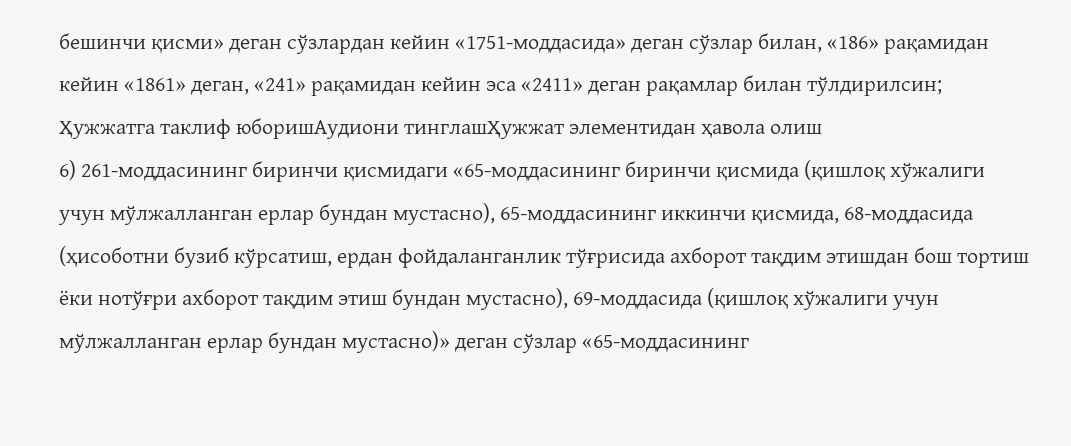бешинчи қисми» деган сўзлардан кейин «1751-моддасида» деган сўзлар билан, «186» рақамидан кейин «1861» деган, «241» рақамидан кейин эса «2411» деган рақамлар билан тўлдирилсин;
Ҳужжатга таклиф юборишАудиони тинглашҲужжат элементидан ҳавола олиш
6) 261-моддасининг биринчи қисмидаги «65-моддасининг биринчи қисмида (қишлоқ хўжалиги учун мўлжалланган ерлар бундан мустасно), 65-моддасининг иккинчи қисмида, 68-моддасида (ҳисоботни бузиб кўрсатиш, ердан фойдаланганлик тўғрисида ахборот тақдим этишдан бош тортиш ёки нотўғри ахборот тақдим этиш бундан мустасно), 69-моддасида (қишлоқ хўжалиги учун мўлжалланган ерлар бундан мустасно)» деган сўзлар «65-моддасининг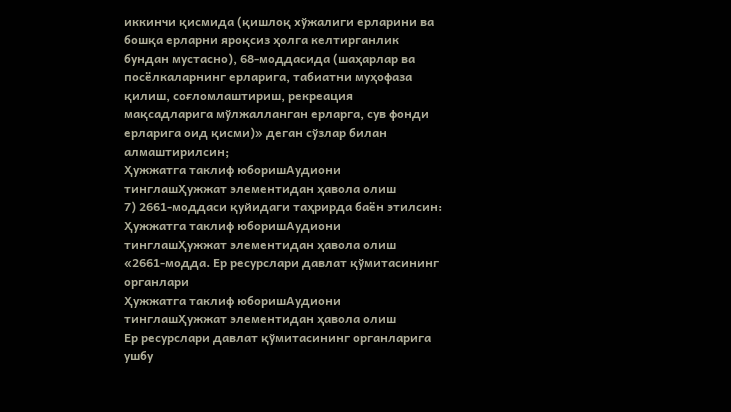иккинчи қисмида (қишлоқ хўжалиги ерларини ва бошқа ерларни яроқсиз ҳолга келтирганлик бундан мустасно), 68-моддасида (шаҳарлар ва посёлкаларнинг ерларига, табиатни муҳофаза қилиш, соғломлаштириш, рекреация мақсадларига мўлжалланган ерларга, сув фонди ерларига оид қисми)» деган сўзлар билан алмаштирилсин;
Ҳужжатга таклиф юборишАудиони тинглашҲужжат элементидан ҳавола олиш
7) 2661-моддаси қуйидаги таҳрирда баён этилсин:
Ҳужжатга таклиф юборишАудиони тинглашҲужжат элементидан ҳавола олиш
«2661-модда. Ер ресурслари давлат қўмитасининг органлари
Ҳужжатга таклиф юборишАудиони тинглашҲужжат элементидан ҳавола олиш
Ер ресурслари давлат қўмитасининг органларига ушбу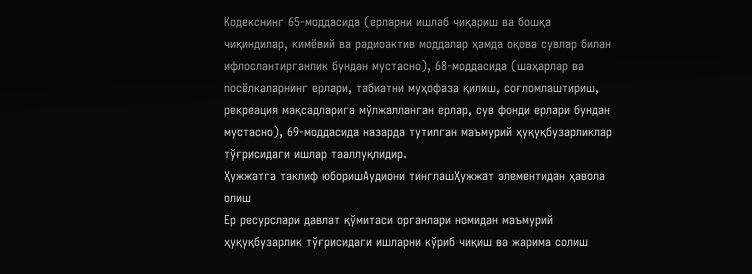Кодекснинг 65-моддасида (ерларни ишлаб чиқариш ва бошқа чиқиндилар, кимёвий ва радиоактив моддалар ҳамда оқова сувлар билан ифлослантирганлик бундан мустасно), 68-моддасида (шаҳарлар ва посёлкаларнинг ерлари, табиатни муҳофаза қилиш, соғломлаштириш, рекреация мақсадларига мўлжалланган ерлар, сув фонди ерлари бундан мустасно), 69-моддасида назарда тутилган маъмурий ҳуқуқбузарликлар тўғрисидаги ишлар тааллуқлидир.
Ҳужжатга таклиф юборишАудиони тинглашҲужжат элементидан ҳавола олиш
Ер ресурслари давлат қўмитаси органлари номидан маъмурий ҳуқуқбузарлик тўғрисидаги ишларни кўриб чиқиш ва жарима солиш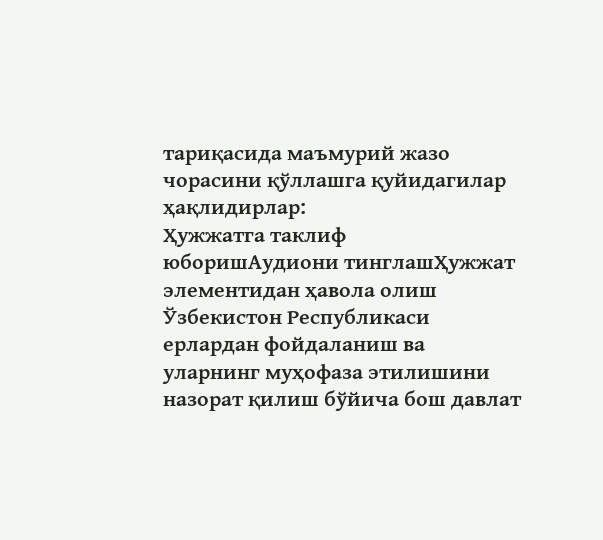тариқасида маъмурий жазо чорасини қўллашга қуйидагилар ҳақлидирлар:
Ҳужжатга таклиф юборишАудиони тинглашҲужжат элементидан ҳавола олиш
Ўзбекистон Республикаси ерлардан фойдаланиш ва уларнинг муҳофаза этилишини назорат қилиш бўйича бош давлат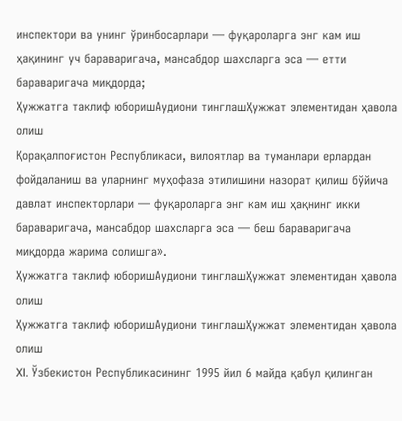инспектори ва унинг ўринбосарлари — фуқароларга энг кам иш ҳақининг уч бараваригача, мансабдор шахсларга эса — етти бараваригача миқдорда;
Ҳужжатга таклиф юборишАудиони тинглашҲужжат элементидан ҳавола олиш
Қорақалпоғистон Республикаси, вилоятлар ва туманлари ерлардан фойдаланиш ва уларнинг муҳофаза этилишини назорат қилиш бўйича давлат инспекторлари — фуқароларга энг кам иш ҳақнинг икки бараваригача, мансабдор шахсларга эса — беш бараваригача миқдорда жарима солишга».
Ҳужжатга таклиф юборишАудиони тинглашҲужжат элементидан ҳавола олиш
Ҳужжатга таклиф юборишАудиони тинглашҲужжат элементидан ҳавола олиш
XI. Ўзбекистон Республикасининг 1995 йил 6 майда қабул қилинган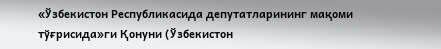«Ўзбекистон Республикасида депутатларининг мақоми тўғрисида»ги Қонуни (Ўзбекистон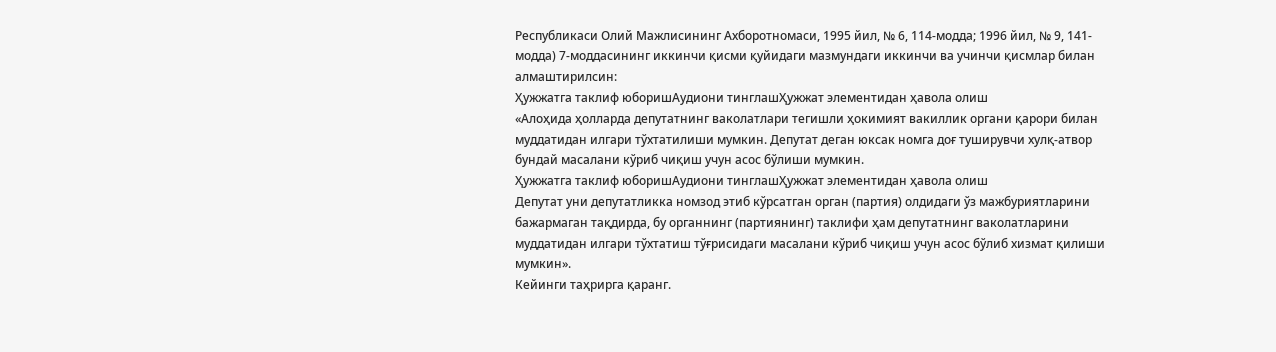Республикаси Олий Мажлисининг Ахборотномаси, 1995 йил, № 6, 114-модда; 1996 йил, № 9, 141-модда) 7-моддасининг иккинчи қисми қуйидаги мазмундаги иккинчи ва учинчи қисмлар билан алмаштирилсин:
Ҳужжатга таклиф юборишАудиони тинглашҲужжат элементидан ҳавола олиш
«Алоҳида ҳолларда депутатнинг ваколатлари тегишли ҳокимият вакиллик органи қарори билан муддатидан илгари тўхтатилиши мумкин. Депутат деган юксак номга доғ туширувчи хулқ-атвор бундай масалани кўриб чиқиш учун асос бўлиши мумкин.
Ҳужжатга таклиф юборишАудиони тинглашҲужжат элементидан ҳавола олиш
Депутат уни депутатликка номзод этиб кўрсатган орган (партия) олдидаги ўз мажбуриятларини бажармаган тақдирда, бу органнинг (партиянинг) таклифи ҳам депутатнинг ваколатларини муддатидан илгари тўхтатиш тўғрисидаги масалани кўриб чиқиш учун асос бўлиб хизмат қилиши мумкин».
Кейинги таҳрирга қаранг.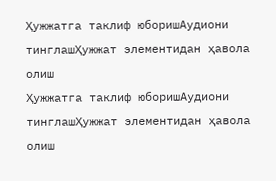Ҳужжатга таклиф юборишАудиони тинглашҲужжат элементидан ҳавола олиш
Ҳужжатга таклиф юборишАудиони тинглашҲужжат элементидан ҳавола олиш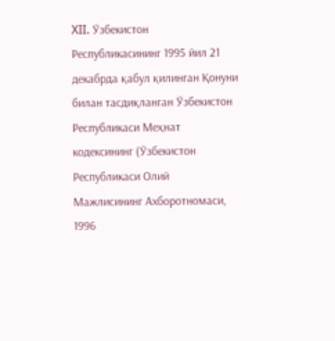XII. Ўзбекистон Республикасининг 1995 йил 21 декабрда қабул қилинган Қонуни билан тасдиқланган Ўзбекистон Республикаси Меҳнат кодексининг (Ўзбекистон Республикаси Олий Мажлисининг Ахборотномаси, 1996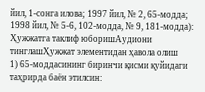йил, 1-сонга илова; 1997 йил, № 2, 65-модда; 1998 йил, № 5-6, 102-модда, № 9, 181-модда):
Ҳужжатга таклиф юборишАудиони тинглашҲужжат элементидан ҳавола олиш
1) 65-моддасининг биринчи қисми қуйидаги таҳрирда баён этилсин: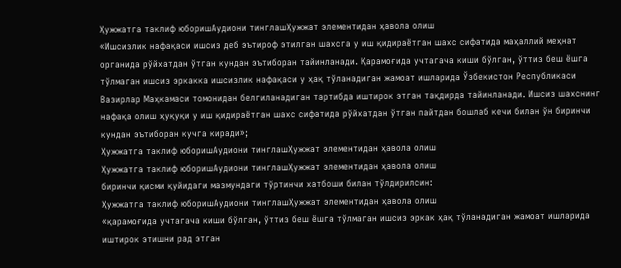Ҳужжатга таклиф юборишАудиони тинглашҲужжат элементидан ҳавола олиш
«Ишсизлик нафақаси ишсиз деб эътироф этилган шахсга у иш қидираётган шахс сифатида маҳаллий меҳнат органида рўйхатдан ўтган кундан эътиборан тайинланади. Қарамоғида учтагача киши бўлган, ўттиз беш ёшга тўлмаган ишсиз эркакка ишсизлик нафақаси у ҳақ тўланадиган жамоат ишларида Ўзбекистон Республикаси Вазирлар Маҳкамаси томонидан белгиланадиган тартибда иштирок этган тақдирда тайинланади. Ишсиз шахснинг нафақа олиш ҳуқуқи у иш қидираётган шахс сифатида рўйхатдан ўтган пайтдан бошлаб кечи билан ўн биринчи кундан эътиборан кучга киради»;
Ҳужжатга таклиф юборишАудиони тинглашҲужжат элементидан ҳавола олиш
Ҳужжатга таклиф юборишАудиони тинглашҲужжат элементидан ҳавола олиш
биринчи қисми қуйидаги мазмундаги тўртинчи хатбоши билан тўлдирилсин:
Ҳужжатга таклиф юборишАудиони тинглашҲужжат элементидан ҳавола олиш
«қарамоғида учтагача киши бўлган, ўттиз беш ёшга тўлмаган ишсиз эркак ҳақ тўланадиган жамоат ишларида иштирок этишни рад этган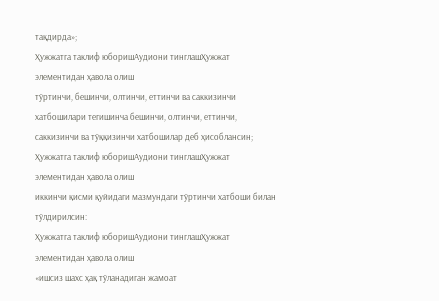тақдирда»;
Ҳужжатга таклиф юборишАудиони тинглашҲужжат элементидан ҳавола олиш
тўртинчи, бешинчи, олтинчи, еттинчи ва саккизинчи хатбошилари тегишинча бешинчи, олтинчи, еттинчи, саккизинчи ва тўққизинчи хатбошилар деб ҳисоблансин;
Ҳужжатга таклиф юборишАудиони тинглашҲужжат элементидан ҳавола олиш
иккинчи қисми қуйидаги мазмундаги тўртинчи хатбоши билан тўлдирилсин:
Ҳужжатга таклиф юборишАудиони тинглашҲужжат элементидан ҳавола олиш
«ишсиз шахс ҳақ тўланадиган жамоат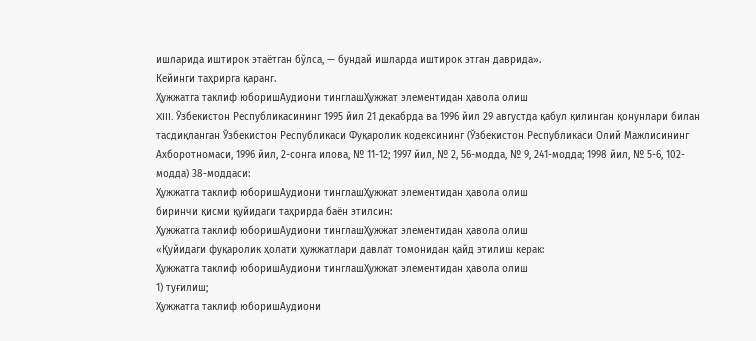ишларида иштирок этаётган бўлса, — бундай ишларда иштирок этган даврида».
Кейинги таҳрирга қаранг.
Ҳужжатга таклиф юборишАудиони тинглашҲужжат элементидан ҳавола олиш
XIII. Ўзбекистон Республикасининг 1995 йил 21 декабрда ва 1996 йил 29 августда қабул қилинган қонунлари билан тасдиқланган Ўзбекистон Республикаси Фуқаролик кодексининг (Ўзбекистон Республикаси Олий Мажлисининг Ахборотномаси, 1996 йил, 2-сонга илова, № 11-12; 1997 йил, № 2, 56-модда, № 9, 241-модда; 1998 йил, № 5-6, 102-модда) 38-моддаси:
Ҳужжатга таклиф юборишАудиони тинглашҲужжат элементидан ҳавола олиш
биринчи қисми қуйидаги таҳрирда баён этилсин:
Ҳужжатга таклиф юборишАудиони тинглашҲужжат элементидан ҳавола олиш
«Қуйидаги фуқаролик ҳолати ҳужжатлари давлат томонидан қайд этилиш керак:
Ҳужжатга таклиф юборишАудиони тинглашҲужжат элементидан ҳавола олиш
1) туғилиш;
Ҳужжатга таклиф юборишАудиони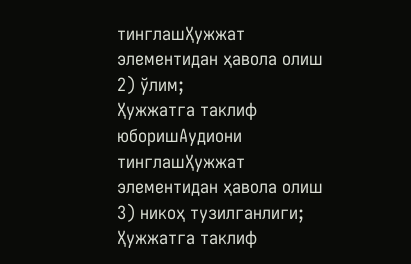тинглашҲужжат элементидан ҳавола олиш
2) ўлим;
Ҳужжатга таклиф юборишАудиони тинглашҲужжат элементидан ҳавола олиш
3) никоҳ тузилганлиги;
Ҳужжатга таклиф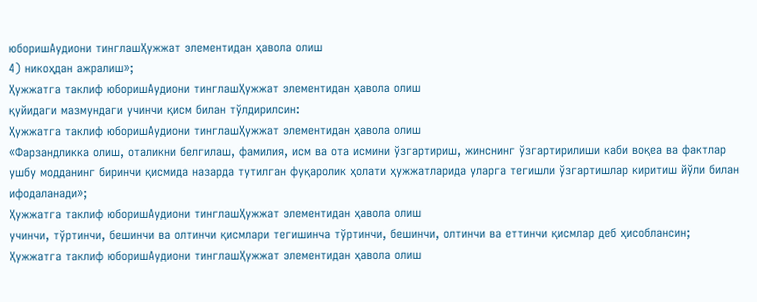юборишАудиони тинглашҲужжат элементидан ҳавола олиш
4) никоҳдан ажралиш»;
Ҳужжатга таклиф юборишАудиони тинглашҲужжат элементидан ҳавола олиш
қуйидаги мазмундаги учинчи қисм билан тўлдирилсин:
Ҳужжатга таклиф юборишАудиони тинглашҲужжат элементидан ҳавола олиш
«Фарзандликка олиш, оталикни белгилаш, фамилия, исм ва ота исмини ўзгартириш, жинснинг ўзгартирилиши каби воқеа ва фактлар ушбу модданинг биринчи қисмида назарда тутилган фуқаролик ҳолати ҳужжатларида уларга тегишли ўзгартишлар киритиш йўли билан ифодаланади»;
Ҳужжатга таклиф юборишАудиони тинглашҲужжат элементидан ҳавола олиш
учинчи, тўртинчи, бешинчи ва олтинчи қисмлари тегишинча тўртинчи, бешинчи, олтинчи ва еттинчи қисмлар деб ҳисоблансин;
Ҳужжатга таклиф юборишАудиони тинглашҲужжат элементидан ҳавола олиш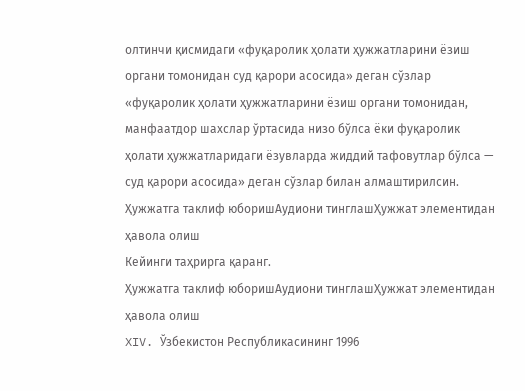олтинчи қисмидаги «фуқаролик ҳолати ҳужжатларини ёзиш органи томонидан суд қарори асосида» деган сўзлар «фуқаролик ҳолати ҳужжатларини ёзиш органи томонидан, манфаатдор шахслар ўртасида низо бўлса ёки фуқаролик ҳолати ҳужжатларидаги ёзувларда жиддий тафовутлар бўлса — суд қарори асосида» деган сўзлар билан алмаштирилсин.
Ҳужжатга таклиф юборишАудиони тинглашҲужжат элементидан ҳавола олиш
Кейинги таҳрирга қаранг.
Ҳужжатга таклиф юборишАудиони тинглашҲужжат элементидан ҳавола олиш
XIV. Ўзбекистон Республикасининг 1996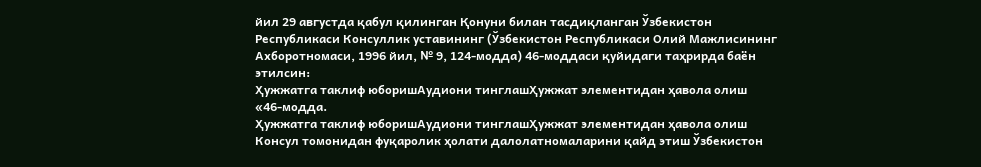йил 29 августда қабул қилинган Қонуни билан тасдиқланган Ўзбекистон Республикаси Консуллик уставининг (Ўзбекистон Республикаси Олий Мажлисининг Ахборотномаси, 1996 йил, № 9, 124-модда) 46-моддаси қуйидаги таҳрирда баён этилсин:
Ҳужжатга таклиф юборишАудиони тинглашҲужжат элементидан ҳавола олиш
«46-модда.
Ҳужжатга таклиф юборишАудиони тинглашҲужжат элементидан ҳавола олиш
Консул томонидан фуқаролик ҳолати далолатномаларини қайд этиш Ўзбекистон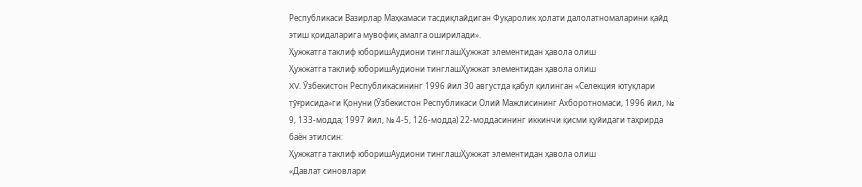Республикаси Вазирлар Маҳкамаси тасдиқлайдиган Фуқаролик ҳолати далолатномаларини қайд этиш қоидаларига мувофиқ амалга оширилади».
Ҳужжатга таклиф юборишАудиони тинглашҲужжат элементидан ҳавола олиш
Ҳужжатга таклиф юборишАудиони тинглашҲужжат элементидан ҳавола олиш
XV. Ўзбекистон Республикасининг 1996 йил 30 августда қабул қилинган «Селекция ютуқлари тўғрисида»ги Қонуни (Ўзбекистон Республикаси Олий Мажлисининг Ахборотномаси, 1996 йил, № 9, 133-модда; 1997 йил, № 4-5, 126-модда) 22-моддасининг иккинчи қисми қуйидаги таҳрирда баён этилсин:
Ҳужжатга таклиф юборишАудиони тинглашҲужжат элементидан ҳавола олиш
«Давлат синовлари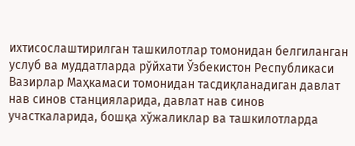ихтисослаштирилган ташкилотлар томонидан белгиланган услуб ва муддатларда рўйхати Ўзбекистон Республикаси Вазирлар Маҳкамаси томонидан тасдиқланадиган давлат нав синов станцияларида, давлат нав синов участкаларида, бошқа хўжаликлар ва ташкилотларда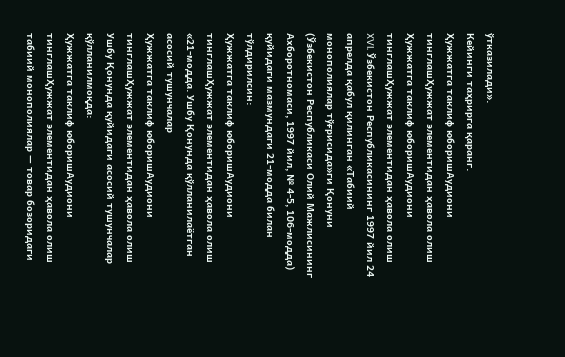ўтказилади».
Кейинги таҳрирга қаранг.
Ҳужжатга таклиф юборишАудиони тинглашҲужжат элементидан ҳавола олиш
Ҳужжатга таклиф юборишАудиони тинглашҲужжат элементидан ҳавола олиш
XVI. Ўзбекистон Республикасининг 1997 йил 24 апрелда қабул қилинган «Табиий монополиялар тўғрисида»ги Қонуни (Ўзбекистон Республикаси Олий Мажлисининг Ахборотномаси, 1997 йил, № 4-5, 106-модда) қуйидаги мазмундаги 21-модда билан тўлдирилсин:
Ҳужжатга таклиф юборишАудиони тинглашҲужжат элементидан ҳавола олиш
«21-модда. Ушбу Қонунда қўлланилаётган асосий тушунчалар
Ҳужжатга таклиф юборишАудиони тинглашҲужжат элементидан ҳавола олиш
Ушбу Қонунда қуйидаги асосий тушунчалар қўлланилмоқда:
Ҳужжатга таклиф юборишАудиони тинглашҲужжат элементидан ҳавола олиш
табиий монополиялар — товар бозоридаги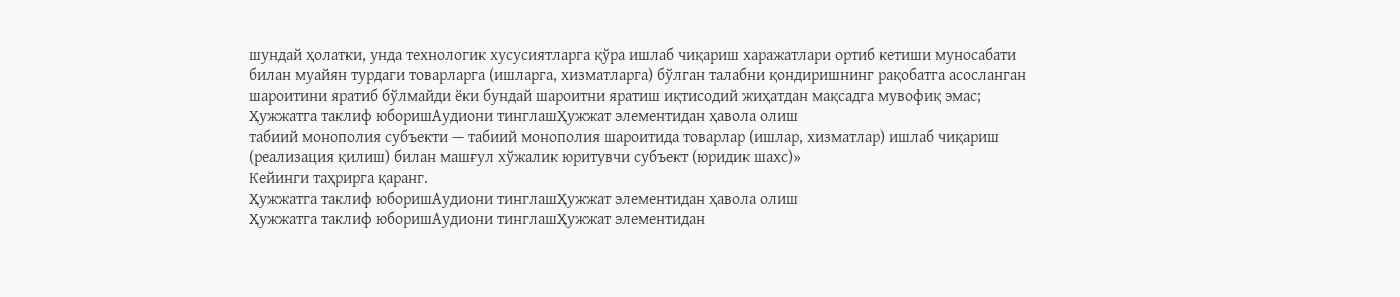шундай ҳолатки, унда технологик хусусиятларга қўра ишлаб чиқариш харажатлари ортиб кетиши муносабати билан муайян турдаги товарларга (ишларга, хизматларга) бўлган талабни қондиришнинг рақобатга асосланган шароитини яратиб бўлмайди ёки бундай шароитни яратиш иқтисодий жиҳатдан мақсадга мувофиқ эмас;
Ҳужжатга таклиф юборишАудиони тинглашҲужжат элементидан ҳавола олиш
табиий монополия субъекти — табиий монополия шароитида товарлар (ишлар, хизматлар) ишлаб чиқариш (реализация қилиш) билан машғул хўжалик юритувчи субъект (юридик шахс)»
Кейинги таҳрирга қаранг.
Ҳужжатга таклиф юборишАудиони тинглашҲужжат элементидан ҳавола олиш
Ҳужжатга таклиф юборишАудиони тинглашҲужжат элементидан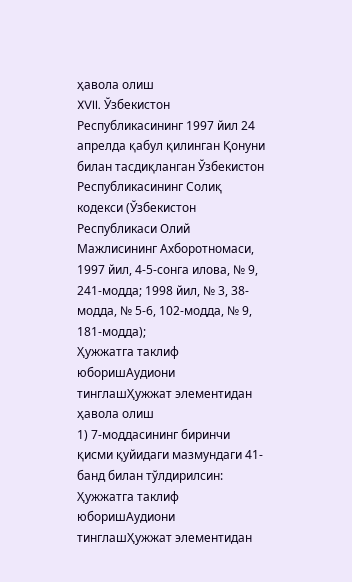ҳавола олиш
XVII. Ўзбекистон Республикасининг 1997 йил 24 апрелда қабул қилинган Қонуни билан тасдиқланган Ўзбекистон Республикасининг Солиқ кодекси (Ўзбекистон Республикаси Олий Мажлисининг Ахборотномаси, 1997 йил, 4-5-сонга илова, № 9, 241-модда; 1998 йил, № 3, 38-модда, № 5-6, 102-модда, № 9, 181-модда);
Ҳужжатга таклиф юборишАудиони тинглашҲужжат элементидан ҳавола олиш
1) 7-моддасининг биринчи қисми қуйидаги мазмундаги 41-банд билан тўлдирилсин:
Ҳужжатга таклиф юборишАудиони тинглашҲужжат элементидан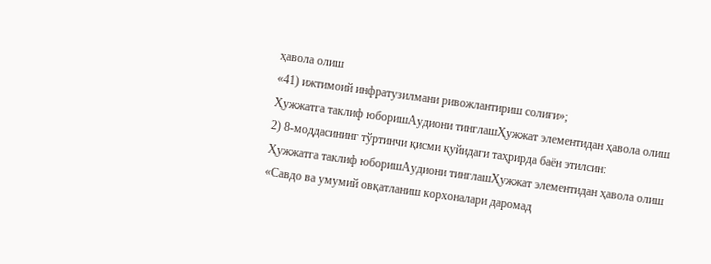ҳавола олиш
«41) ижтимоий инфратузилмани ривожлантириш солиғи»;
Ҳужжатга таклиф юборишАудиони тинглашҲужжат элементидан ҳавола олиш
2) 8-моддасининг тўртинчи қисми қуйидаги таҳрирда баён этилсин:
Ҳужжатга таклиф юборишАудиони тинглашҲужжат элементидан ҳавола олиш
«Савдо ва умумий овқатланиш корхоналари даромад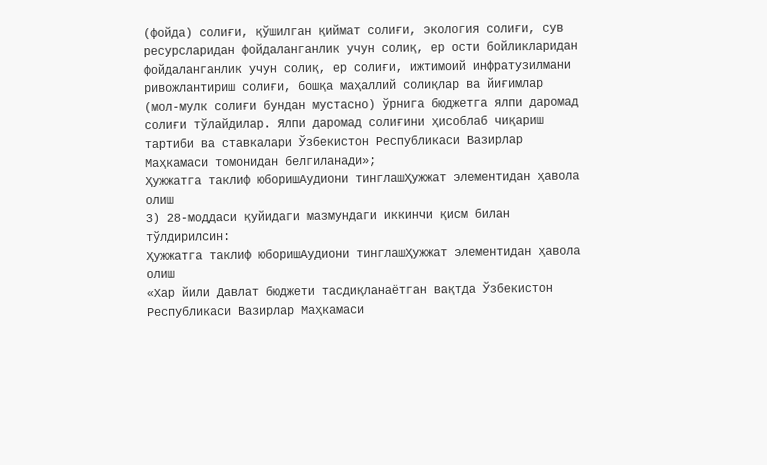(фойда) солиғи, қўшилган қиймат солиғи, экология солиғи, сув ресурсларидан фойдаланганлик учун солиқ, ер ости бойликларидан фойдаланганлик учун солиқ, ер солиғи, ижтимоий инфратузилмани ривожлантириш солиғи, бошқа маҳаллий солиқлар ва йиғимлар (мол-мулк солиғи бундан мустасно) ўрнига бюджетга ялпи даромад солиғи тўлайдилар. Ялпи даромад солиғини ҳисоблаб чиқариш тартиби ва ставкалари Ўзбекистон Республикаси Вазирлар Маҳкамаси томонидан белгиланади»;
Ҳужжатга таклиф юборишАудиони тинглашҲужжат элементидан ҳавола олиш
3) 28-моддаси қуйидаги мазмундаги иккинчи қисм билан тўлдирилсин:
Ҳужжатга таклиф юборишАудиони тинглашҲужжат элементидан ҳавола олиш
«Хар йили Давлат бюджети тасдиқланаётган вақтда Ўзбекистон Республикаси Вазирлар Маҳкамаси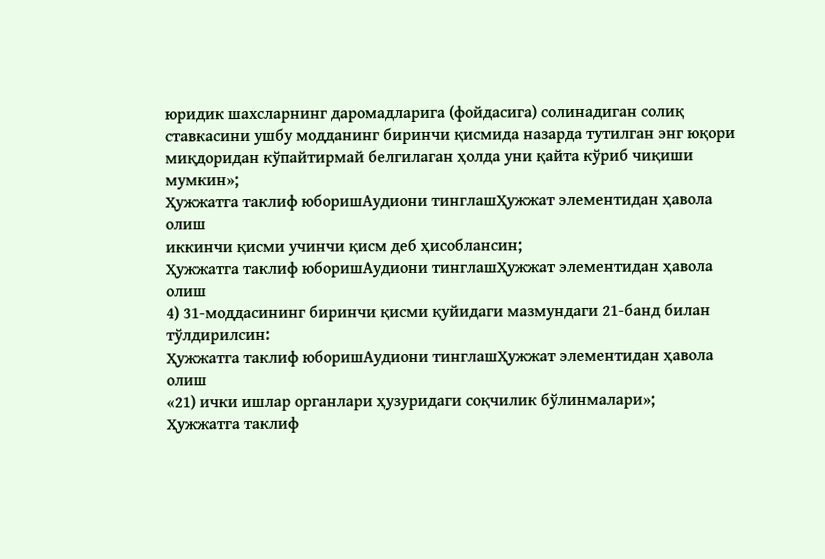юридик шахсларнинг даромадларига (фойдасига) солинадиган солиқ ставкасини ушбу модданинг биринчи қисмида назарда тутилган энг юқори миқдоридан кўпайтирмай белгилаган ҳолда уни қайта кўриб чиқиши мумкин»;
Ҳужжатга таклиф юборишАудиони тинглашҲужжат элементидан ҳавола олиш
иккинчи қисми учинчи қисм деб ҳисоблансин;
Ҳужжатга таклиф юборишАудиони тинглашҲужжат элементидан ҳавола олиш
4) 31-моддасининг биринчи қисми қуйидаги мазмундаги 21-банд билан тўлдирилсин:
Ҳужжатга таклиф юборишАудиони тинглашҲужжат элементидан ҳавола олиш
«21) ички ишлар органлари ҳузуридаги соқчилик бўлинмалари»;
Ҳужжатга таклиф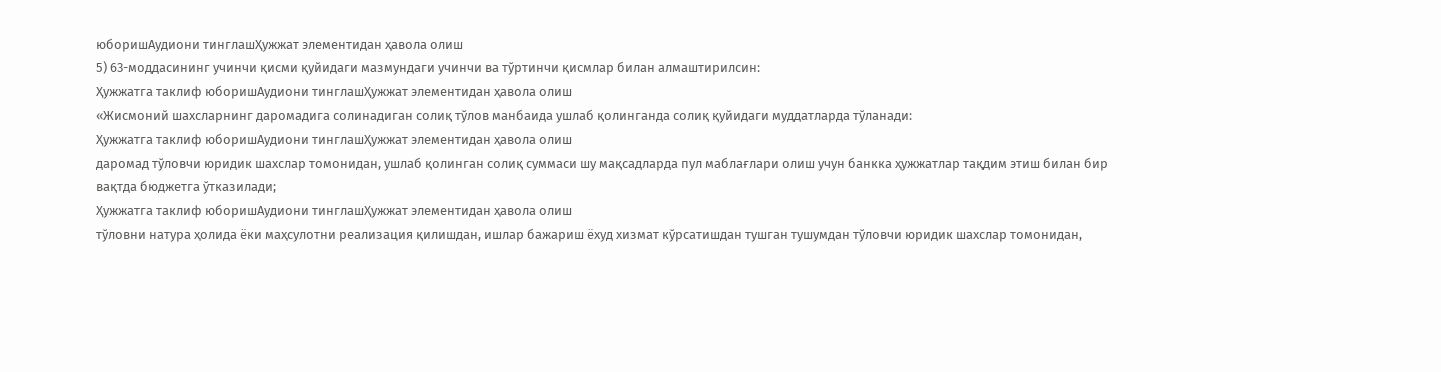юборишАудиони тинглашҲужжат элементидан ҳавола олиш
5) 63-моддасининг учинчи қисми қуйидаги мазмундаги учинчи ва тўртинчи қисмлар билан алмаштирилсин:
Ҳужжатга таклиф юборишАудиони тинглашҲужжат элементидан ҳавола олиш
«Жисмоний шахсларнинг даромадига солинадиган солиқ тўлов манбаида ушлаб қолинганда солиқ қуйидаги муддатларда тўланади:
Ҳужжатга таклиф юборишАудиони тинглашҲужжат элементидан ҳавола олиш
даромад тўловчи юридик шахслар томонидан, ушлаб қолинган солиқ суммаси шу мақсадларда пул маблағлари олиш учун банкка ҳужжатлар тақдим этиш билан бир вақтда бюджетга ўтказилади;
Ҳужжатга таклиф юборишАудиони тинглашҲужжат элементидан ҳавола олиш
тўловни натура ҳолида ёки маҳсулотни реализация қилишдан, ишлар бажариш ёхуд хизмат кўрсатишдан тушган тушумдан тўловчи юридик шахслар томонидан,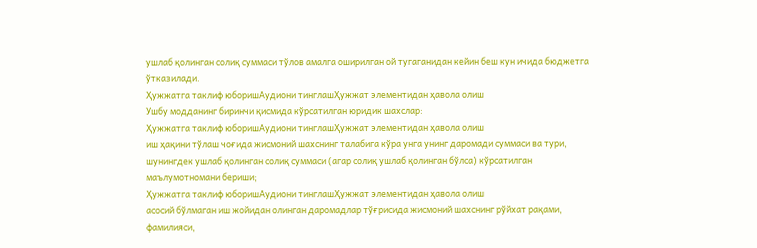ушлаб қолинган солиқ суммаси тўлов амалга оширилган ой тугаганидан кейин беш кун ичида бюджетга ўтказилади.
Ҳужжатга таклиф юборишАудиони тинглашҲужжат элементидан ҳавола олиш
Ушбу модданинг биринчи қисмида кўрсатилган юридик шахслар:
Ҳужжатга таклиф юборишАудиони тинглашҲужжат элементидан ҳавола олиш
иш ҳақини тўлаш чоғида жисмоний шахснинг талабига кўра унга унинг даромади суммаси ва тури, шунингдек ушлаб қолинган солиқ суммаси (агар солиқ ушлаб қолинган бўлса) кўрсатилган маълумотномани бериши;
Ҳужжатга таклиф юборишАудиони тинглашҲужжат элементидан ҳавола олиш
асосий бўлмаган иш жойидан олинган даромадлар тўғрисида жисмоний шахснинг рўйхат рақами, фамилияси,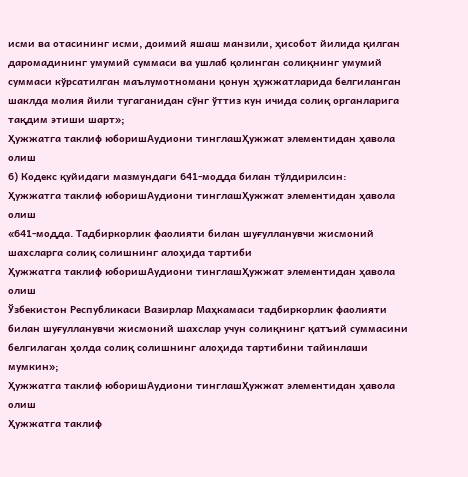исми ва отасининг исми, доимий яшаш манзили, ҳисобот йилида қилган даромадининг умумий суммаси ва ушлаб қолинган солиқнинг умумий суммаси кўрсатилган маълумотномани қонун ҳужжатларида белгиланган шаклда молия йили тугаганидан сўнг ўттиз кун ичида солиқ органларига тақдим этиши шарт»;
Ҳужжатга таклиф юборишАудиони тинглашҲужжат элементидан ҳавола олиш
6) Кодекс қуйидаги мазмундаги 641-мoддa билан тўлдирилсин:
Ҳужжатга таклиф юборишАудиони тинглашҲужжат элементидан ҳавола олиш
«641-мoддa. Тадбиркорлик фаолияти билан шуғулланувчи жисмоний шахсларга солиқ солишнинг алоҳида тартиби
Ҳужжатга таклиф юборишАудиони тинглашҲужжат элементидан ҳавола олиш
Ўзбекистон Республикаси Вазирлар Маҳкамаси тадбиркорлик фаолияти билан шуғулланувчи жисмоний шахслар учун солиқнинг қатъий суммасини белгилаган ҳолда солиқ солишнинг алоҳида тартибини тайинлаши мумкин»;
Ҳужжатга таклиф юборишАудиони тинглашҲужжат элементидан ҳавола олиш
Ҳужжатга таклиф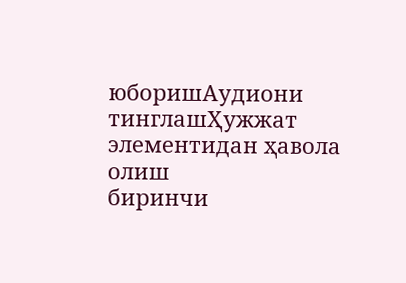юборишАудиони тинглашҲужжат элементидан ҳавола олиш
биринчи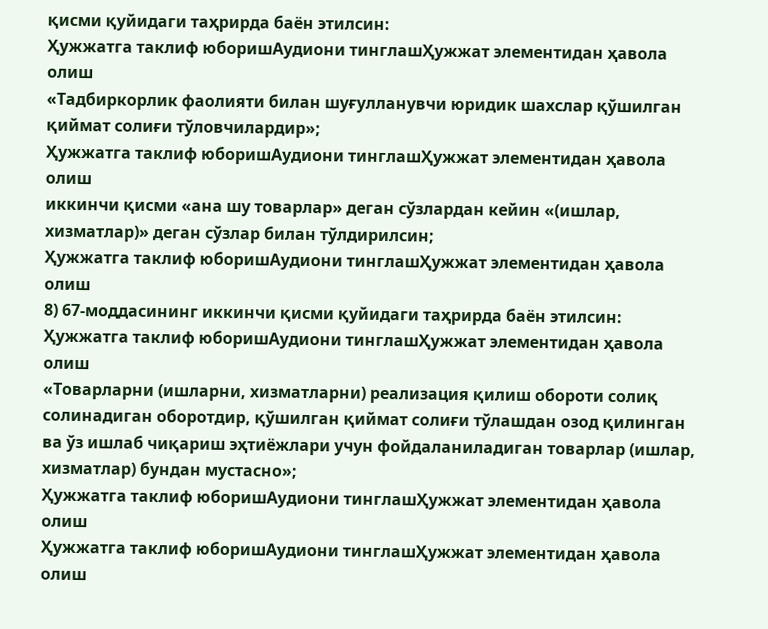қисми қуйидаги таҳрирда баён этилсин:
Ҳужжатга таклиф юборишАудиони тинглашҲужжат элементидан ҳавола олиш
«Тадбиркорлик фаолияти билан шуғулланувчи юридик шахслар қўшилган қиймат солиғи тўловчилардир»;
Ҳужжатга таклиф юборишАудиони тинглашҲужжат элементидан ҳавола олиш
иккинчи қисми «ана шу товарлар» деган сўзлардан кейин «(ишлар, хизматлар)» деган сўзлар билан тўлдирилсин;
Ҳужжатга таклиф юборишАудиони тинглашҲужжат элементидан ҳавола олиш
8) 67-моддасининг иккинчи қисми қуйидаги таҳрирда баён этилсин:
Ҳужжатга таклиф юборишАудиони тинглашҲужжат элементидан ҳавола олиш
«Товарларни (ишларни, хизматларни) реализация қилиш обороти солиқ солинадиган оборотдир, қўшилган қиймат солиғи тўлашдан озод қилинган ва ўз ишлаб чиқариш эҳтиёжлари учун фойдаланиладиган товарлар (ишлар, хизматлар) бундан мустасно»;
Ҳужжатга таклиф юборишАудиони тинглашҲужжат элементидан ҳавола олиш
Ҳужжатга таклиф юборишАудиони тинглашҲужжат элементидан ҳавола олиш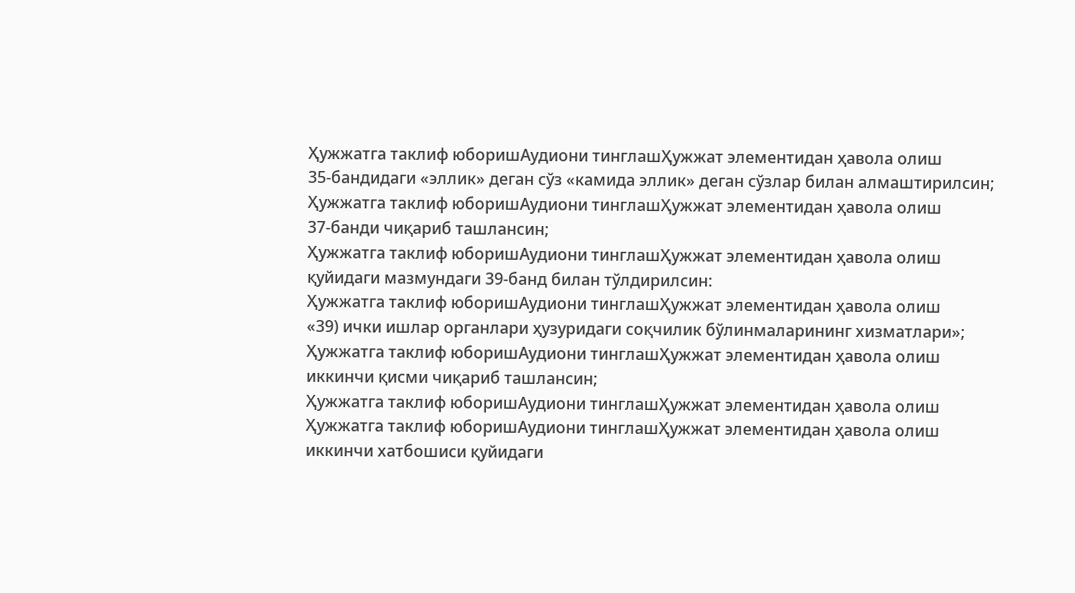Ҳужжатга таклиф юборишАудиони тинглашҲужжат элементидан ҳавола олиш
35-бандидаги «эллик» деган сўз «камида эллик» деган сўзлар билан алмаштирилсин;
Ҳужжатга таклиф юборишАудиони тинглашҲужжат элементидан ҳавола олиш
37-банди чиқариб ташлансин;
Ҳужжатга таклиф юборишАудиони тинглашҲужжат элементидан ҳавола олиш
қуйидаги мазмундаги 39-банд билан тўлдирилсин:
Ҳужжатга таклиф юборишАудиони тинглашҲужжат элементидан ҳавола олиш
«39) ички ишлар органлари ҳузуридаги соқчилик бўлинмаларининг хизматлари»;
Ҳужжатга таклиф юборишАудиони тинглашҲужжат элементидан ҳавола олиш
иккинчи қисми чиқариб ташлансин;
Ҳужжатга таклиф юборишАудиони тинглашҲужжат элементидан ҳавола олиш
Ҳужжатга таклиф юборишАудиони тинглашҲужжат элементидан ҳавола олиш
иккинчи хатбошиси қуйидаги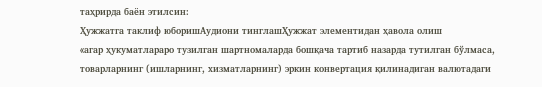таҳрирда баён этилсин:
Ҳужжатга таклиф юборишАудиони тинглашҲужжат элементидан ҳавола олиш
«агар ҳукуматлараро тузилган шартномаларда бошқача тартиб назарда тутилган бўлмаса, товарларнинг (ишларнинг, хизматларнинг) эркин конвертация қилинадиган валютадаги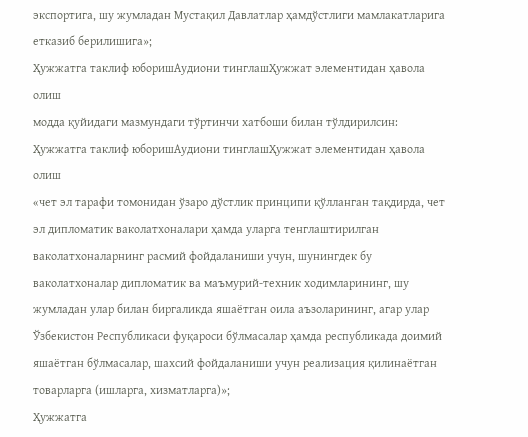экспортига, шу жумладан Мустақил Давлатлар ҳамдўстлиги мамлакатларига етказиб берилишига»;
Ҳужжатга таклиф юборишАудиони тинглашҲужжат элементидан ҳавола олиш
модда қуйидаги мазмундаги тўртинчи хатбоши билан тўлдирилсин:
Ҳужжатга таклиф юборишАудиони тинглашҲужжат элементидан ҳавола олиш
«чет эл тарафи томонидан ўзаро дўстлик принципи қўлланган тақдирда, чет эл дипломатик ваколатхоналари ҳамда уларга тенглаштирилган ваколатхоналарнинг расмий фойдаланиши учун, шунингдек бу ваколатхоналар дипломатик ва маъмурий-техник ходимларининг, шу жумладан улар билан биргаликда яшаётган оила аъзоларининг, агар улар Ўзбекистон Республикаси фуқароси бўлмасалар ҳамда республикада доимий яшаётган бўлмасалар, шахсий фойдаланиши учун реализация қилинаётган товарларга (ишларга, хизматларга)»;
Ҳужжатга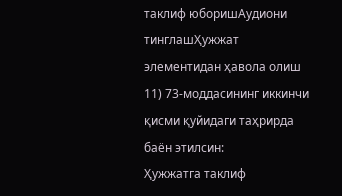таклиф юборишАудиони тинглашҲужжат элементидан ҳавола олиш
11) 73-моддасининг иккинчи қисми қуйидаги таҳрирда баён этилсин:
Ҳужжатга таклиф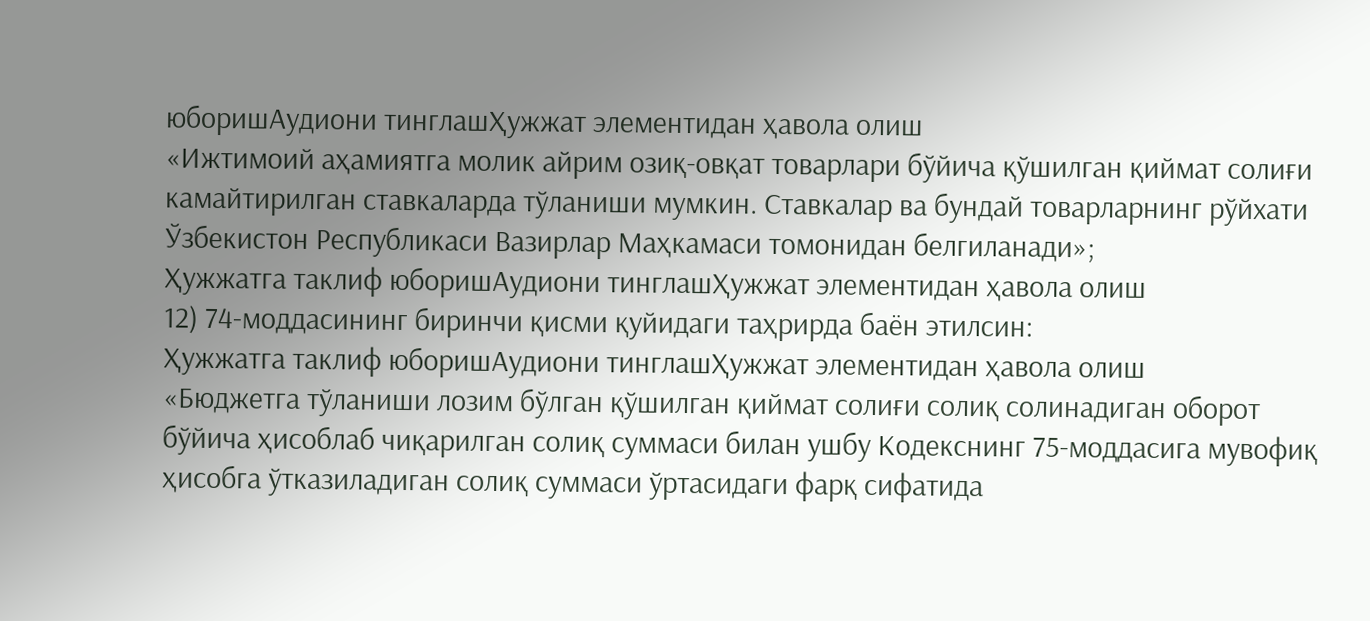юборишАудиони тинглашҲужжат элементидан ҳавола олиш
«Ижтимоий аҳамиятга молик айрим озиқ-овқат товарлари бўйича қўшилган қиймат солиғи камайтирилган ставкаларда тўланиши мумкин. Ставкалар ва бундай товарларнинг рўйхати Ўзбекистон Республикаси Вазирлар Маҳкамаси томонидан белгиланади»;
Ҳужжатга таклиф юборишАудиони тинглашҲужжат элементидан ҳавола олиш
12) 74-моддасининг биринчи қисми қуйидаги таҳрирда баён этилсин:
Ҳужжатга таклиф юборишАудиони тинглашҲужжат элементидан ҳавола олиш
«Бюджетга тўланиши лозим бўлган қўшилган қиймат солиғи солиқ солинадиган оборот бўйича ҳисоблаб чиқарилган солиқ суммаси билан ушбу Кодекснинг 75-моддасига мувофиқ ҳисобга ўтказиладиган солиқ суммаси ўртасидаги фарқ сифатида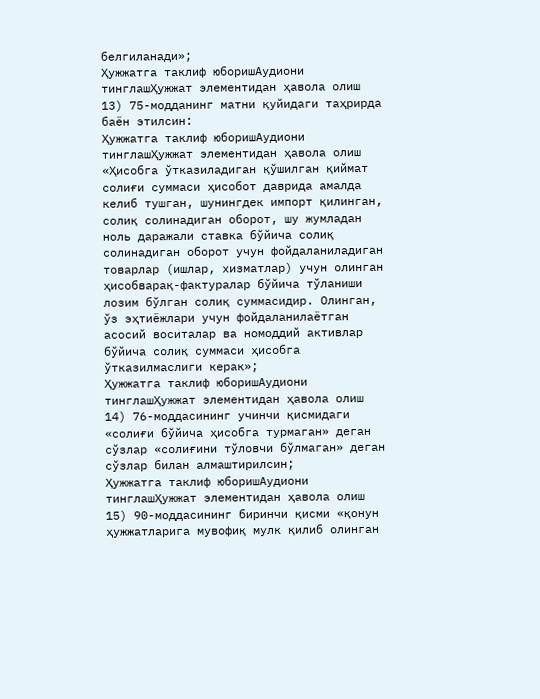белгиланади»;
Ҳужжатга таклиф юборишАудиони тинглашҲужжат элементидан ҳавола олиш
13) 75-модданинг матни қуйидаги таҳрирда баён этилсин:
Ҳужжатга таклиф юборишАудиони тинглашҲужжат элементидан ҳавола олиш
«Ҳисобга ўтказиладиган қўшилган қиймат солиғи суммаси ҳисобот даврида амалда келиб тушган, шунингдек импорт қилинган, солиқ солинадиган оборот, шу жумладан ноль даражали ставка бўйича солиқ солинадиган оборот учун фойдаланиладиган товарлар (ишлар, хизматлар) учун олинган ҳисобварақ-фактуралар бўйича тўланиши лозим бўлган солиқ суммасидир. Олинган, ўз эҳтиёжлари учун фойдаланилаётган асосий воситалар ва номоддий активлар бўйича солиқ суммаси ҳисобга ўтказилмаслиги керак»;
Ҳужжатга таклиф юборишАудиони тинглашҲужжат элементидан ҳавола олиш
14) 76-моддасининг учинчи қисмидаги «солиғи бўйича ҳисобга турмаган» деган сўзлар «солиғини тўловчи бўлмаган» деган сўзлар билан алмаштирилсин;
Ҳужжатга таклиф юборишАудиони тинглашҲужжат элементидан ҳавола олиш
15) 90-моддасининг биринчи қисми «қонун ҳужжатларига мувофиқ мулк қилиб олинган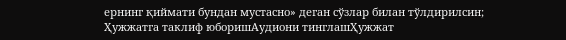ернинг қиймати бундан мустасно» деган сўзлар билан тўлдирилсин;
Ҳужжатга таклиф юборишАудиони тинглашҲужжат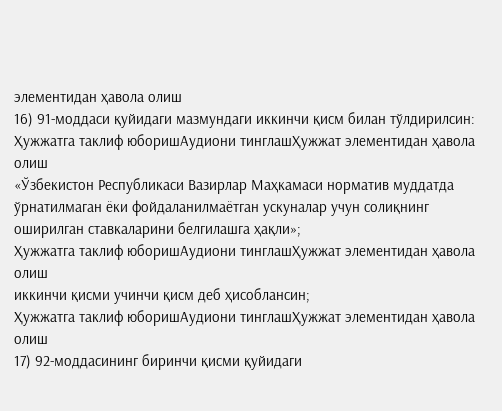элементидан ҳавола олиш
16) 91-моддаси қуйидаги мазмундаги иккинчи қисм билан тўлдирилсин:
Ҳужжатга таклиф юборишАудиони тинглашҲужжат элементидан ҳавола олиш
«Ўзбекистон Республикаси Вазирлар Маҳкамаси норматив муддатда ўрнатилмаган ёки фойдаланилмаётган ускуналар учун солиқнинг оширилган ставкаларини белгилашга ҳақли»;
Ҳужжатга таклиф юборишАудиони тинглашҲужжат элементидан ҳавола олиш
иккинчи қисми учинчи қисм деб ҳисоблансин;
Ҳужжатга таклиф юборишАудиони тинглашҲужжат элементидан ҳавола олиш
17) 92-моддасининг биринчи қисми қуйидаги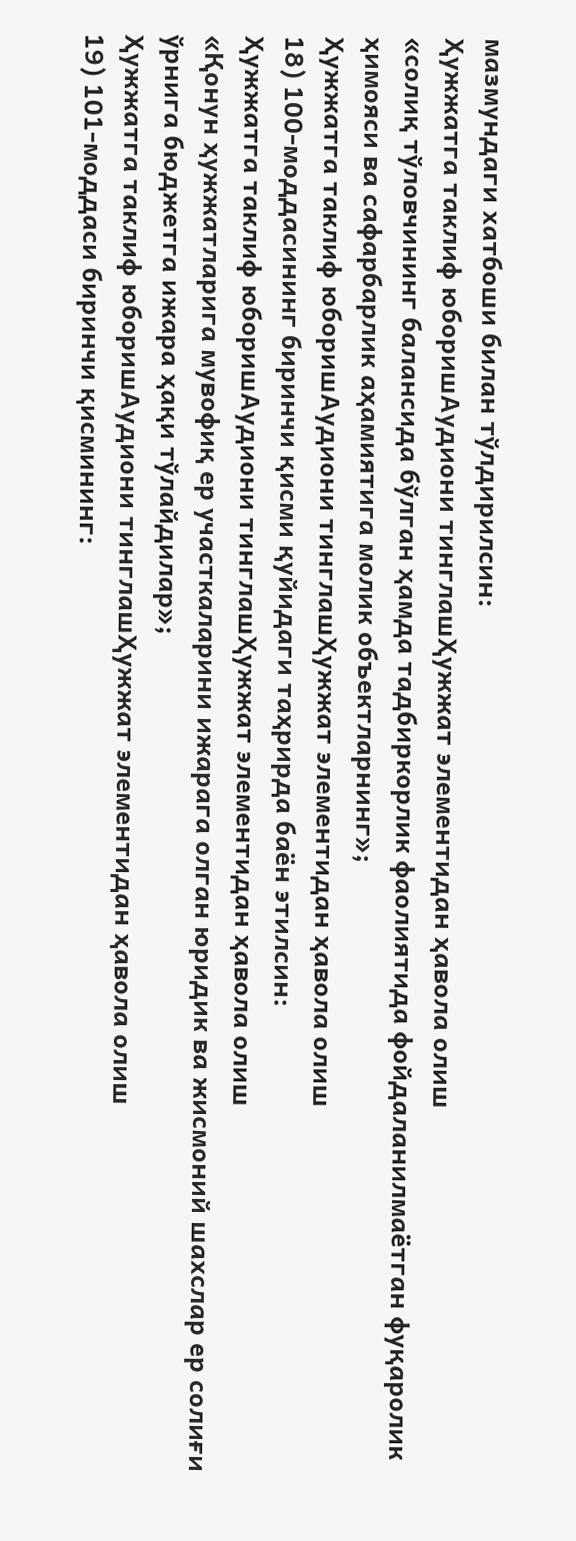мазмундаги хатбоши билан тўлдирилсин:
Ҳужжатга таклиф юборишАудиони тинглашҲужжат элементидан ҳавола олиш
«солиқ тўловчининг балансида бўлган ҳамда тадбиркорлик фаолиятида фойдаланилмаётган фуқаролик ҳимояси ва сафарбарлик аҳамиятига молик объектларнинг»;
Ҳужжатга таклиф юборишАудиони тинглашҲужжат элементидан ҳавола олиш
18) 100-моддасининг биринчи қисми қуйидаги таҳрирда баён этилсин:
Ҳужжатга таклиф юборишАудиони тинглашҲужжат элементидан ҳавола олиш
«Қонун ҳужжатларига мувофиқ ер участкаларини ижарага олган юридик ва жисмоний шахслар ер солиғи ўрнига бюджетга ижара ҳақи тўлайдилар»;
Ҳужжатга таклиф юборишАудиони тинглашҲужжат элементидан ҳавола олиш
19) 101-моддаси биринчи қисмининг: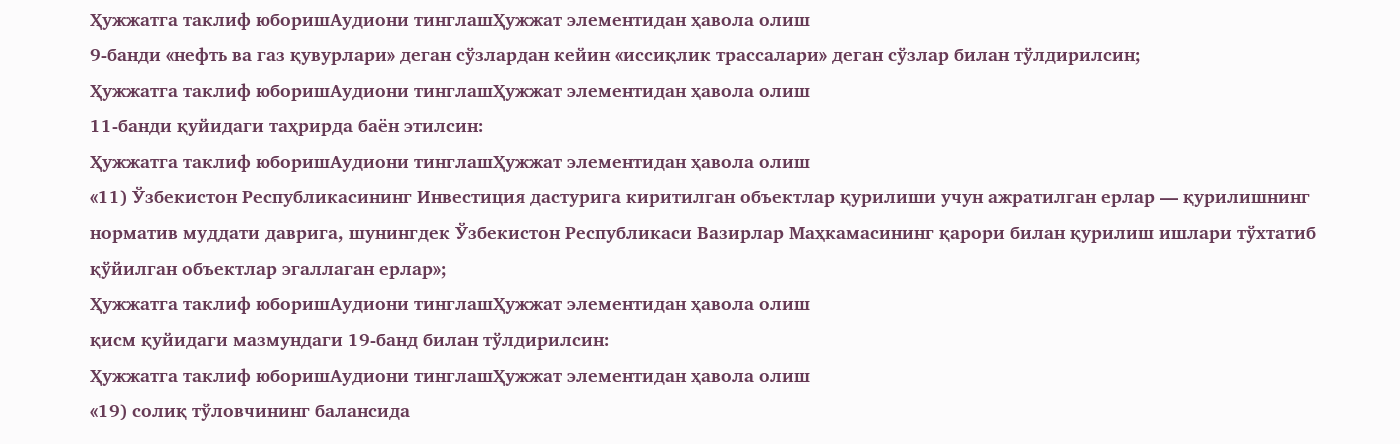Ҳужжатга таклиф юборишАудиони тинглашҲужжат элементидан ҳавола олиш
9-банди «нефть ва газ қувурлари» деган сўзлардан кейин «иссиқлик трассалари» деган сўзлар билан тўлдирилсин;
Ҳужжатга таклиф юборишАудиони тинглашҲужжат элементидан ҳавола олиш
11-банди қуйидаги таҳрирда баён этилсин:
Ҳужжатга таклиф юборишАудиони тинглашҲужжат элементидан ҳавола олиш
«11) Ўзбекистон Республикасининг Инвестиция дастурига киритилган объектлар қурилиши учун ажратилган ерлар — қурилишнинг норматив муддати даврига, шунингдек Ўзбекистон Республикаси Вазирлар Маҳкамасининг қарори билан қурилиш ишлари тўхтатиб қўйилган объектлар эгаллаган ерлар»;
Ҳужжатга таклиф юборишАудиони тинглашҲужжат элементидан ҳавола олиш
қисм қуйидаги мазмундаги 19-банд билан тўлдирилсин:
Ҳужжатга таклиф юборишАудиони тинглашҲужжат элементидан ҳавола олиш
«19) солиқ тўловчининг балансида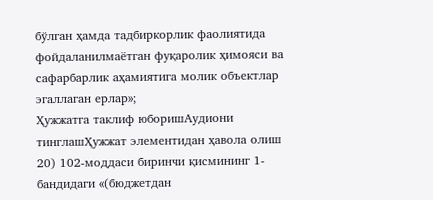бўлган ҳамда тадбиркорлик фаолиятида фойдаланилмаётган фуқаролик ҳимояси ва сафарбарлик аҳамиятига молик объектлар эгаллаган ерлар»;
Ҳужжатга таклиф юборишАудиони тинглашҲужжат элементидан ҳавола олиш
20) 102-моддаси биринчи қисмининг 1-бандидаги «(бюджетдан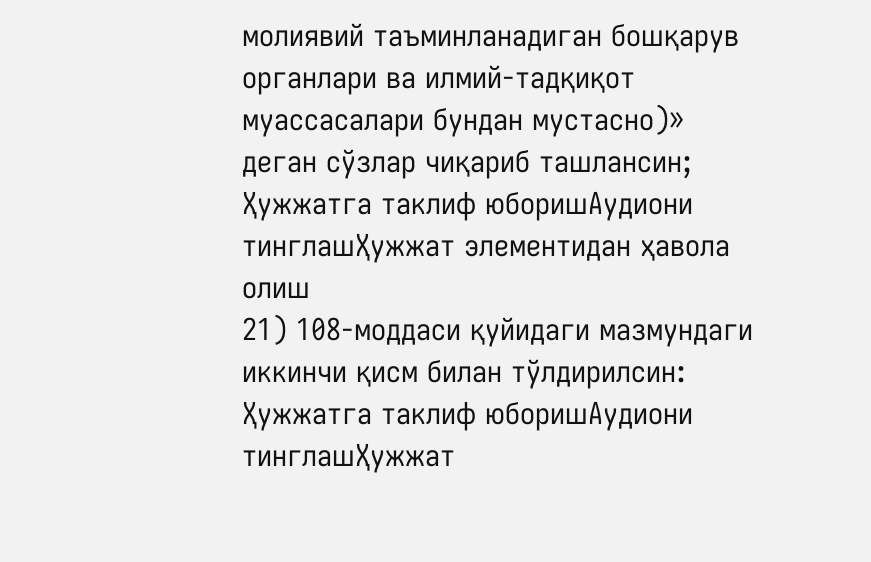молиявий таъминланадиган бошқарув органлари ва илмий-тадқиқот муассасалари бундан мустасно)» деган сўзлар чиқариб ташлансин;
Ҳужжатга таклиф юборишАудиони тинглашҲужжат элементидан ҳавола олиш
21) 108-моддаси қуйидаги мазмундаги иккинчи қисм билан тўлдирилсин:
Ҳужжатга таклиф юборишАудиони тинглашҲужжат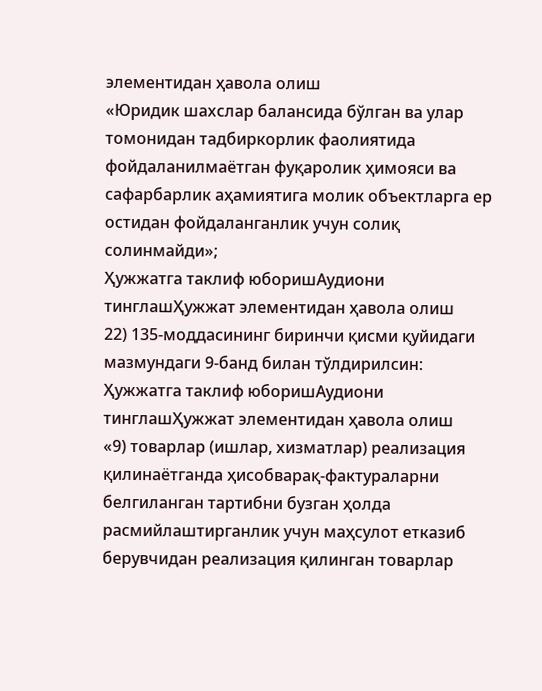элементидан ҳавола олиш
«Юридик шахслар балансида бўлган ва улар томонидан тадбиркорлик фаолиятида фойдаланилмаётган фуқаролик ҳимояси ва сафарбарлик аҳамиятига молик объектларга ер остидан фойдаланганлик учун солиқ солинмайди»;
Ҳужжатга таклиф юборишАудиони тинглашҲужжат элементидан ҳавола олиш
22) 135-моддасининг биринчи қисми қуйидаги мазмундаги 9-банд билан тўлдирилсин:
Ҳужжатга таклиф юборишАудиони тинглашҲужжат элементидан ҳавола олиш
«9) товарлар (ишлар, хизматлар) реализация қилинаётганда ҳисобварақ-фактураларни белгиланган тартибни бузган ҳолда расмийлаштирганлик учун маҳсулот етказиб берувчидан реализация қилинган товарлар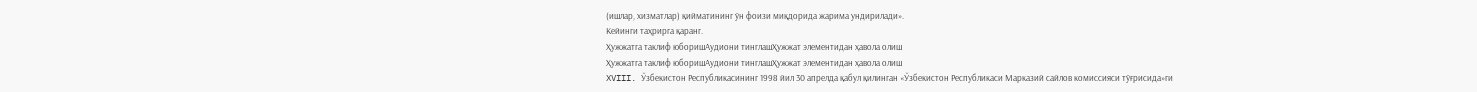(ишлар, хизматлар) қийматининг ўн фоизи миқдорида жарима ундирилади».
Кейинги таҳрирга қаранг.
Ҳужжатга таклиф юборишАудиони тинглашҲужжат элементидан ҳавола олиш
Ҳужжатга таклиф юборишАудиони тинглашҲужжат элементидан ҳавола олиш
XVIII. Ўзбекистон Республикасининг 1998 йил 30 апрелда қабул қилинган «Ўзбекистон Республикаси Марказий сайлов комиссияси тўғрисида»ги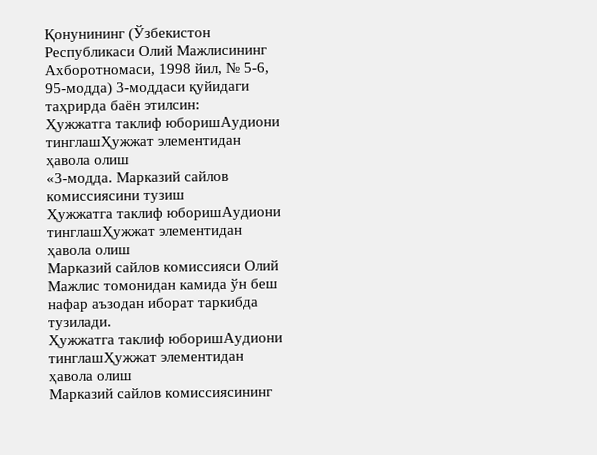Қонунининг (Ўзбекистон Республикаси Олий Мажлисининг Ахборотномаси, 1998 йил, № 5-6, 95-модда) 3-моддаси қуйидаги таҳрирда баён этилсин:
Ҳужжатга таклиф юборишАудиони тинглашҲужжат элементидан ҳавола олиш
«3-модда. Марказий сайлов комиссиясини тузиш
Ҳужжатга таклиф юборишАудиони тинглашҲужжат элементидан ҳавола олиш
Марказий сайлов комиссияси Олий Мажлис томонидан камида ўн беш нафар аъзодан иборат таркибда тузилади.
Ҳужжатга таклиф юборишАудиони тинглашҲужжат элементидан ҳавола олиш
Марказий сайлов комиссиясининг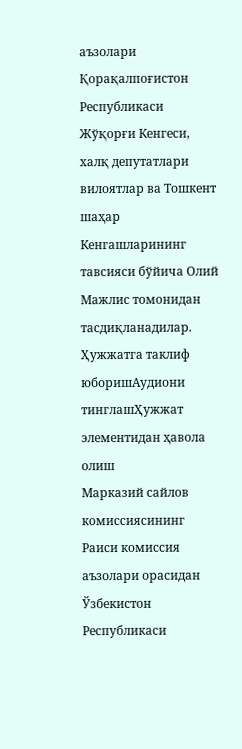аъзолари Қорақалпоғистон Республикаси Жўқорғи Кенгеси, халқ депутатлари вилоятлар ва Тошкент шаҳар Кенгашларининг тавсияси бўйича Олий Мажлис томонидан тасдиқланадилар.
Ҳужжатга таклиф юборишАудиони тинглашҲужжат элементидан ҳавола олиш
Марказий сайлов комиссиясининг Раиси комиссия аъзолари орасидан Ўзбекистон Республикаси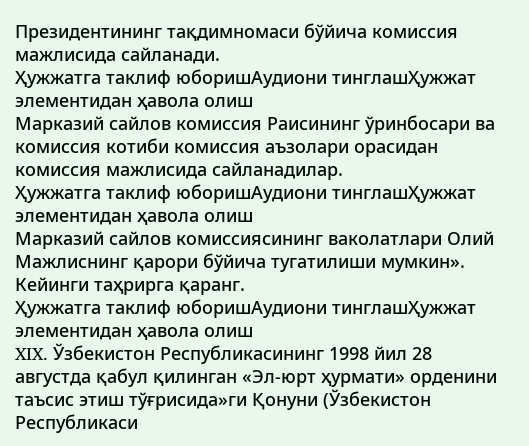Президентининг тақдимномаси бўйича комиссия мажлисида сайланади.
Ҳужжатга таклиф юборишАудиони тинглашҲужжат элементидан ҳавола олиш
Марказий сайлов комиссия Раисининг ўринбосари ва комиссия котиби комиссия аъзолари орасидан комиссия мажлисида сайланадилар.
Ҳужжатга таклиф юборишАудиони тинглашҲужжат элементидан ҳавола олиш
Марказий сайлов комиссиясининг ваколатлари Олий Мажлиснинг қарори бўйича тугатилиши мумкин».
Кейинги таҳрирга қаранг.
Ҳужжатга таклиф юборишАудиони тинглашҲужжат элементидан ҳавола олиш
XIX. Ўзбекистон Республикасининг 1998 йил 28 августда қабул қилинган «Эл-юрт ҳурмати» орденини таъсис этиш тўғрисида»ги Қонуни (Ўзбекистон Республикаси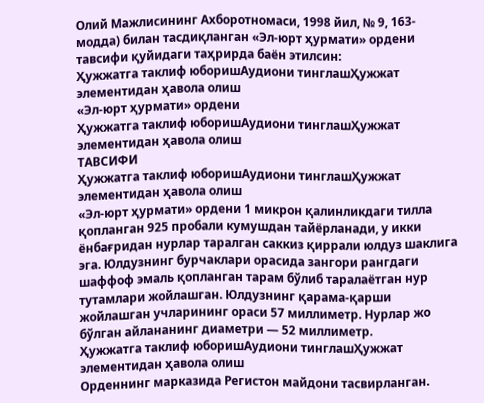Олий Мажлисининг Ахборотномаси, 1998 йил, № 9, 163-модда) билан тасдиқланган «Эл-юрт ҳурмати» ордени тавсифи қуйидаги таҳрирда баён этилсин:
Ҳужжатга таклиф юборишАудиони тинглашҲужжат элементидан ҳавола олиш
«Эл-юрт ҳурмати» ордени
Ҳужжатга таклиф юборишАудиони тинглашҲужжат элементидан ҳавола олиш
ТАВСИФИ
Ҳужжатга таклиф юборишАудиони тинглашҲужжат элементидан ҳавола олиш
«Эл-юрт ҳурмати» ордени 1 микрон қалинликдаги тилла қопланган 925 пробали кумушдан тайёрланади, у икки ёнбағридан нурлар таралган саккиз қиррали юлдуз шаклига эга. Юлдузнинг бурчаклари орасида зангори рангдаги шаффоф эмаль қопланган тарам бўлиб таралаётган нур тутамлари жойлашган. Юлдузнинг қарама-қарши жойлашган учларининг ораси 57 миллиметр. Нурлар жо бўлган айлананинг диаметри — 52 миллиметр.
Ҳужжатга таклиф юборишАудиони тинглашҲужжат элементидан ҳавола олиш
Орденнинг марказида Регистон майдони тасвирланган.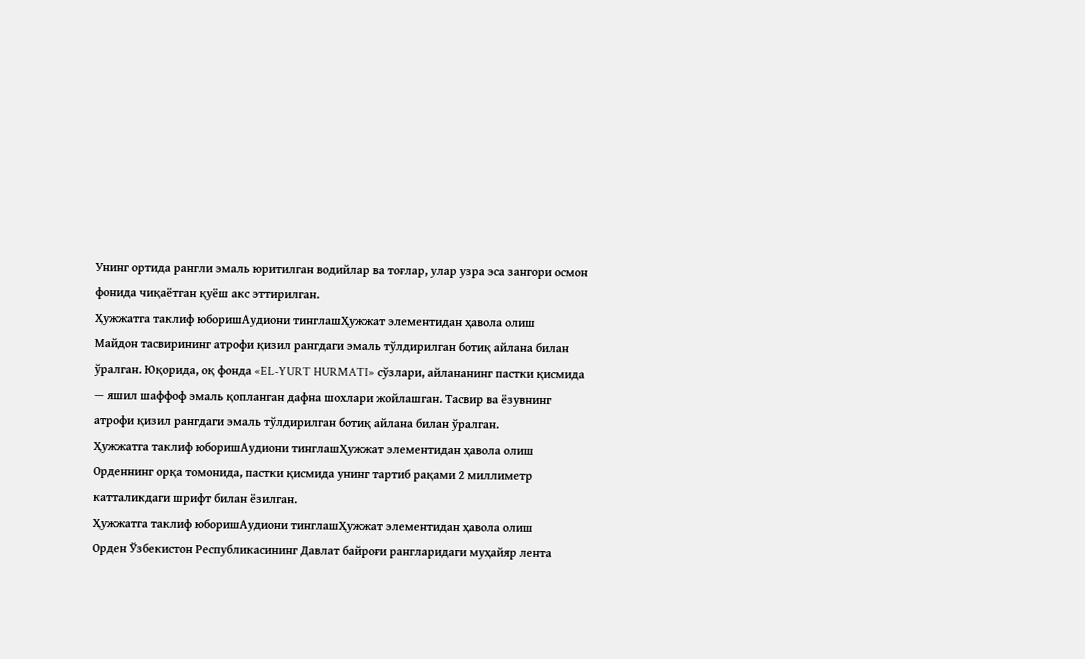Унинг ортида рангли эмаль юритилган водийлар ва тоғлар, улар узра эса зангори осмон фонида чиқаётган қуёш акс эттирилган.
Ҳужжатга таклиф юборишАудиони тинглашҲужжат элементидан ҳавола олиш
Майдон тасвирининг атрофи қизил рангдаги эмаль тўлдирилган ботиқ айлана билан ўралган. Юқорида, оқ фонда «EL-YURT HURMATI» сўзлари, айлананинг пастки қисмида — яшил шаффоф эмаль қопланган дафна шохлари жойлашган. Тасвир ва ёзувнинг атрофи қизил рангдаги эмаль тўлдирилган ботиқ айлана билан ўралган.
Ҳужжатга таклиф юборишАудиони тинглашҲужжат элементидан ҳавола олиш
Орденнинг орқа томонида, пастки қисмида унинг тартиб рақами 2 миллиметр катталикдаги шрифт билан ёзилган.
Ҳужжатга таклиф юборишАудиони тинглашҲужжат элементидан ҳавола олиш
Орден Ўзбекистон Республикасининг Давлат байроғи рангларидаги муҳайяр лента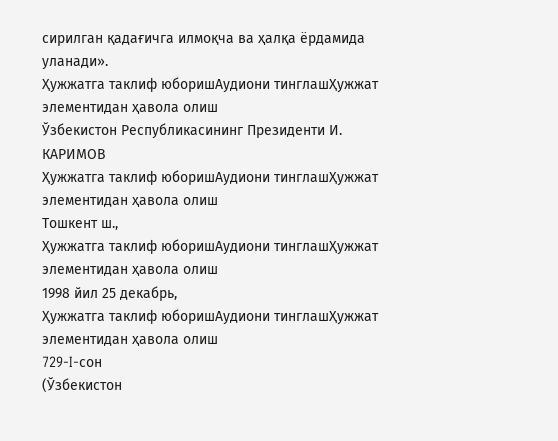сирилган қадағичга илмоқча ва ҳалқа ёрдамида уланади».
Ҳужжатга таклиф юборишАудиони тинглашҲужжат элементидан ҳавола олиш
Ўзбекистон Республикасининг Президенти И. КАРИМОВ
Ҳужжатга таклиф юборишАудиони тинглашҲужжат элементидан ҳавола олиш
Тошкент ш.,
Ҳужжатга таклиф юборишАудиони тинглашҲужжат элементидан ҳавола олиш
1998 йил 25 декабрь,
Ҳужжатга таклиф юборишАудиони тинглашҲужжат элементидан ҳавола олиш
729-I-сон
(Ўзбекистон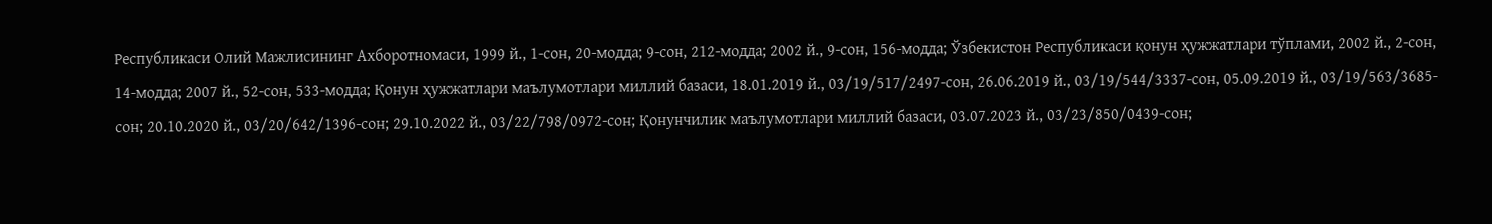Республикаси Олий Мажлисининг Ахборотномаси, 1999 й., 1-сон, 20-модда; 9-сон, 212-модда; 2002 й., 9-сон, 156-модда; Ўзбекистон Республикаси қонун ҳужжатлари тўплами, 2002 й., 2-сон, 14-модда; 2007 й., 52-сон, 533-модда; Қонун ҳужжатлари маълумотлари миллий базаси, 18.01.2019 й., 03/19/517/2497-сон, 26.06.2019 й., 03/19/544/3337-сон, 05.09.2019 й., 03/19/563/3685-сон; 20.10.2020 й., 03/20/642/1396-сон; 29.10.2022 й., 03/22/798/0972-сон; Қонунчилик маълумотлари миллий базаси, 03.07.2023 й., 03/23/850/0439-сон;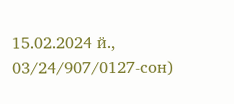15.02.2024 й., 03/24/907/0127-сон)